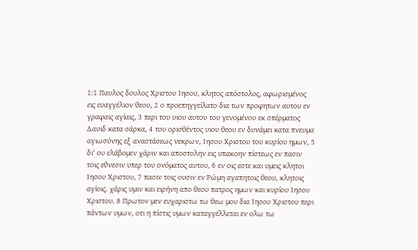1:1 Παυλος δουλος Χριστου Ιησου, κλητος απόστολος, αφωρισμένος εις ευαγγέλιον θεου, 2 ο προεπηγγείλατο δια των προφητων αυτου εν γραφαις αγίαις, 3 περι του υιου αυτου του γενομένου εκ σπέρματος Δαυιδ κατα σάρκα, 4 του ορισθέντος υιου θεου εν δυνάμει κατα πνευμα αγιωσύνης εξ αναστάσεως νεκρων, Ιησου Χριστου του κυρίου ημων, 5 δι' ου ελάβομεν χάριν και αποστολην εις υπακοην πίστεως εν πασιν τοις εθνεσιν υπερ του ονόματος αυτου, 6 εν οις εστε και υμεις κλητοι Ιησου Χριστου, 7 πασιν τοις ουσιν εν Ρώμη αγαπητοις θεου, κλητοις αγίοις. χάρις υμιν και ειρήνη απο θεου πατρος ημων και κυρίου Ιησου Χριστου. 8 Πρωτον μεν ευχαριστω τω θεω μου δια Ιησου Χριστου περι πάντων υμων, οτι η πίστις υμων καταγγέλλεται εν ολω τω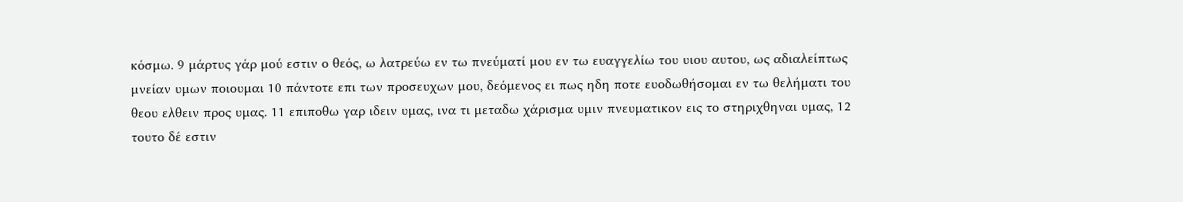κόσμω. 9 μάρτυς γάρ μού εστιν ο θεός, ω λατρεύω εν τω πνεύματί μου εν τω ευαγγελίω του υιου αυτου, ως αδιαλείπτως μνείαν υμων ποιουμαι 10 πάντοτε επι των προσευχων μου, δεόμενος ει πως ηδη ποτε ευοδωθήσομαι εν τω θελήματι του θεου ελθειν προς υμας. 11 επιποθω γαρ ιδειν υμας, ινα τι μεταδω χάρισμα υμιν πνευματικον εις το στηριχθηναι υμας, 12 τουτο δέ εστιν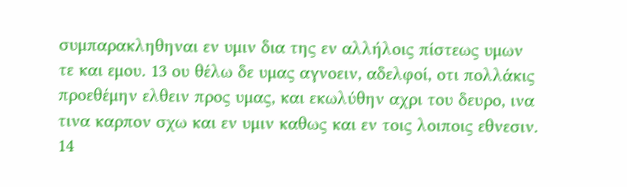συμπαρακληθηναι εν υμιν δια της εν αλλήλοις πίστεως υμων τε και εμου. 13 ου θέλω δε υμας αγνοειν, αδελφοί, οτι πολλάκις προεθέμην ελθειν προς υμας, και εκωλύθην αχρι του δευρο, ινα τινα καρπον σχω και εν υμιν καθως και εν τοις λοιποις εθνεσιν. 14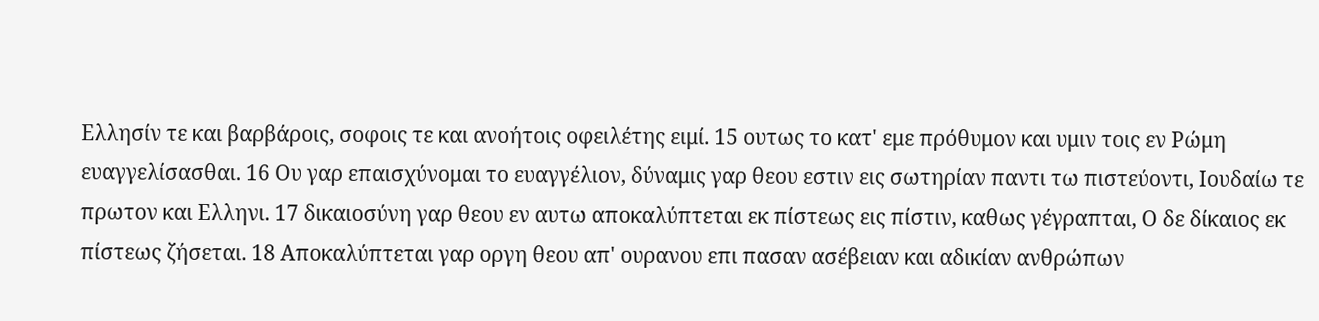Ελλησίν τε και βαρβάροις, σοφοις τε και ανοήτοις οφειλέτης ειμί. 15 ουτως το κατ' εμε πρόθυμον και υμιν τοις εν Ρώμη ευαγγελίσασθαι. 16 Ου γαρ επαισχύνομαι το ευαγγέλιον, δύναμις γαρ θεου εστιν εις σωτηρίαν παντι τω πιστεύοντι, Ιουδαίω τε πρωτον και Ελληνι. 17 δικαιοσύνη γαρ θεου εν αυτω αποκαλύπτεται εκ πίστεως εις πίστιν, καθως γέγραπται, Ο δε δίκαιος εκ πίστεως ζήσεται. 18 Αποκαλύπτεται γαρ οργη θεου απ' ουρανου επι πασαν ασέβειαν και αδικίαν ανθρώπων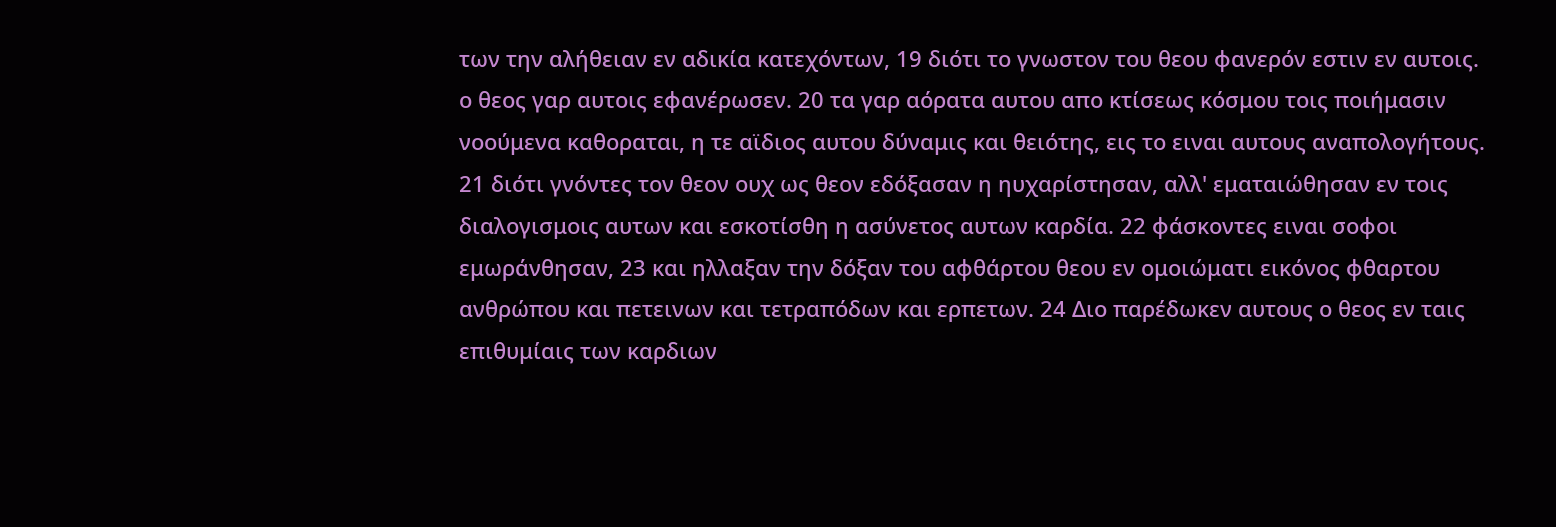των την αλήθειαν εν αδικία κατεχόντων, 19 διότι το γνωστον του θεου φανερόν εστιν εν αυτοις. ο θεος γαρ αυτοις εφανέρωσεν. 20 τα γαρ αόρατα αυτου απο κτίσεως κόσμου τοις ποιήμασιν νοούμενα καθοραται, η τε αϊδιος αυτου δύναμις και θειότης, εις το ειναι αυτους αναπολογήτους. 21 διότι γνόντες τον θεον ουχ ως θεον εδόξασαν η ηυχαρίστησαν, αλλ' εματαιώθησαν εν τοις διαλογισμοις αυτων και εσκοτίσθη η ασύνετος αυτων καρδία. 22 φάσκοντες ειναι σοφοι εμωράνθησαν, 23 και ηλλαξαν την δόξαν του αφθάρτου θεου εν ομοιώματι εικόνος φθαρτου ανθρώπου και πετεινων και τετραπόδων και ερπετων. 24 Διο παρέδωκεν αυτους ο θεος εν ταις επιθυμίαις των καρδιων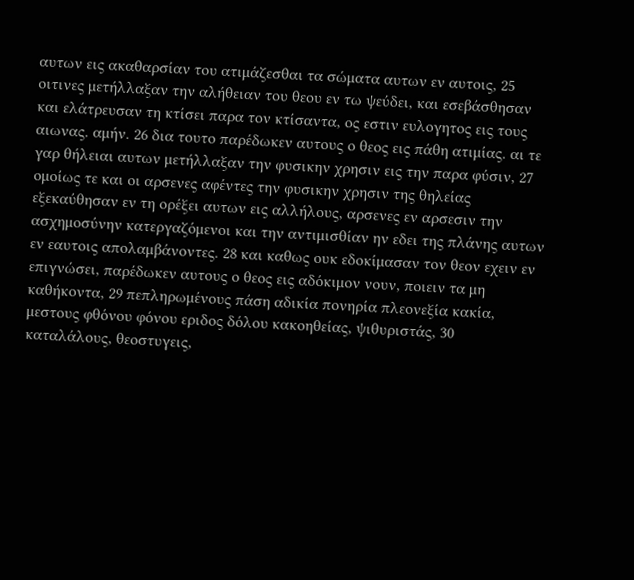αυτων εις ακαθαρσίαν του ατιμάζεσθαι τα σώματα αυτων εν αυτοις, 25 οιτινες μετήλλαξαν την αλήθειαν του θεου εν τω ψεύδει, και εσεβάσθησαν και ελάτρευσαν τη κτίσει παρα τον κτίσαντα, ος εστιν ευλογητος εις τους αιωνας. αμήν. 26 δια τουτο παρέδωκεν αυτους ο θεος εις πάθη ατιμίας. αι τε γαρ θήλειαι αυτων μετήλλαξαν την φυσικην χρησιν εις την παρα φύσιν, 27 ομοίως τε και οι αρσενες αφέντες την φυσικην χρησιν της θηλείας εξεκαύθησαν εν τη ορέξει αυτων εις αλλήλους, αρσενες εν αρσεσιν την ασχημοσύνην κατεργαζόμενοι και την αντιμισθίαν ην εδει της πλάνης αυτων εν εαυτοις απολαμβάνοντες. 28 και καθως ουκ εδοκίμασαν τον θεον εχειν εν επιγνώσει, παρέδωκεν αυτους ο θεος εις αδόκιμον νουν, ποιειν τα μη καθήκοντα, 29 πεπληρωμένους πάση αδικία πονηρία πλεονεξία κακία, μεστους φθόνου φόνου εριδος δόλου κακοηθείας, ψιθυριστάς, 30 καταλάλους, θεοστυγεις,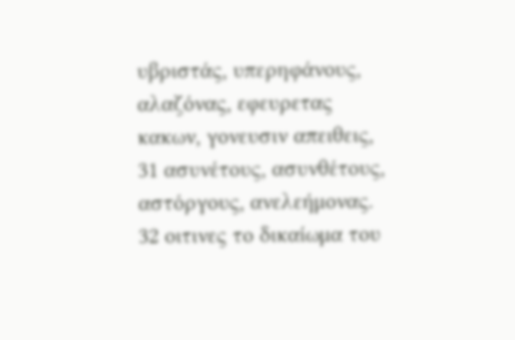υβριστάς, υπερηφάνους, αλαζόνας, εφευρετας κακων, γονευσιν απειθεις, 31 ασυνέτους, ασυνθέτους, αστόργους, ανελεήμονας. 32 οιτινες το δικαίωμα του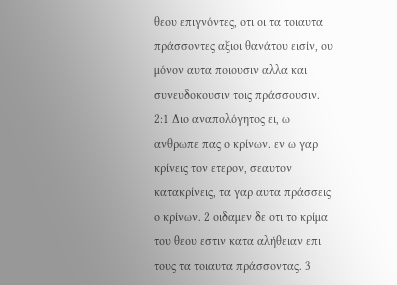θεου επιγνόντες, οτι οι τα τοιαυτα πράσσοντες αξιοι θανάτου εισίν, ου μόνον αυτα ποιουσιν αλλα και συνευδοκουσιν τοις πράσσουσιν.
2:1 Διο αναπολόγητος ει, ω ανθρωπε πας ο κρίνων. εν ω γαρ κρίνεις τον ετερον, σεαυτον κατακρίνεις, τα γαρ αυτα πράσσεις ο κρίνων. 2 οιδαμεν δε οτι το κρίμα του θεου εστιν κατα αλήθειαν επι τους τα τοιαυτα πράσσοντας. 3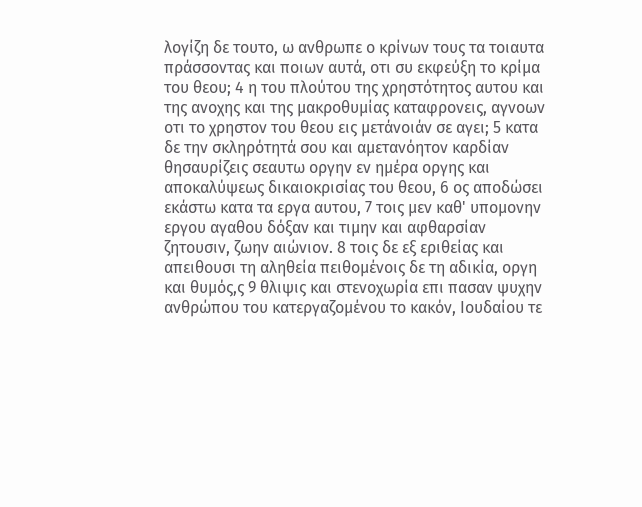λογίζη δε τουτο, ω ανθρωπε ο κρίνων τους τα τοιαυτα πράσσοντας και ποιων αυτά, οτι συ εκφεύξη το κρίμα του θεου; 4 η του πλούτου της χρηστότητος αυτου και της ανοχης και της μακροθυμίας καταφρονεις, αγνοων οτι το χρηστον του θεου εις μετάνοιάν σε αγει; 5 κατα δε την σκληρότητά σου και αμετανόητον καρδίαν θησαυρίζεις σεαυτω οργην εν ημέρα οργης και αποκαλύψεως δικαιοκρισίας του θεου, 6 ος αποδώσει εκάστω κατα τα εργα αυτου, 7 τοις μεν καθ' υπομονην εργου αγαθου δόξαν και τιμην και αφθαρσίαν ζητουσιν, ζωην αιώνιον. 8 τοις δε εξ εριθείας και απειθουσι τη αληθεία πειθομένοις δε τη αδικία, οργη και θυμός,ς 9 θλιψις και στενοχωρία επι πασαν ψυχην ανθρώπου του κατεργαζομένου το κακόν, Ιουδαίου τε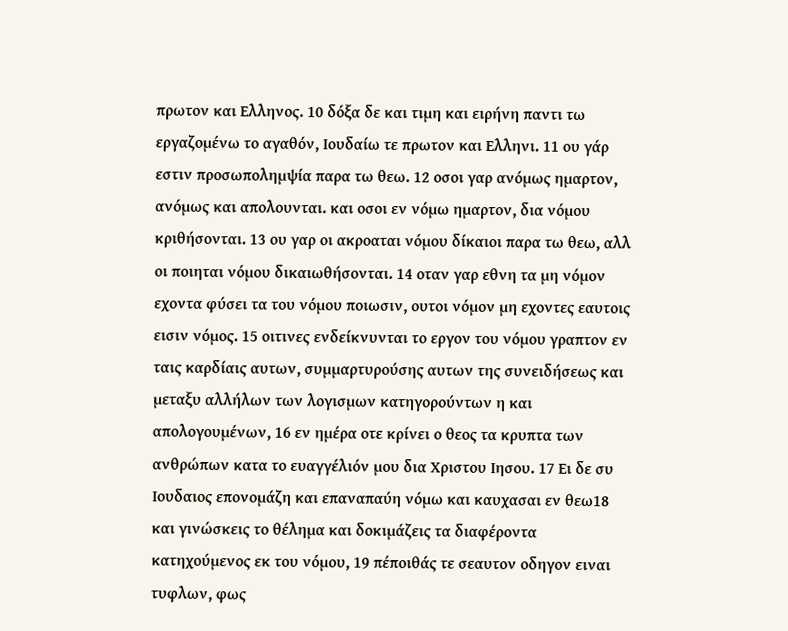πρωτον και Ελληνος. 10 δόξα δε και τιμη και ειρήνη παντι τω εργαζομένω το αγαθόν, Ιουδαίω τε πρωτον και Ελληνι. 11 ου γάρ εστιν προσωπολημψία παρα τω θεω. 12 οσοι γαρ ανόμως ημαρτον, ανόμως και απολουνται. και οσοι εν νόμω ημαρτον, δια νόμου κριθήσονται. 13 ου γαρ οι ακροαται νόμου δίκαιοι παρα τω θεω, αλλ οι ποιηται νόμου δικαιωθήσονται. 14 οταν γαρ εθνη τα μη νόμον εχοντα φύσει τα του νόμου ποιωσιν, ουτοι νόμον μη εχοντες εαυτοις εισιν νόμος. 15 οιτινες ενδείκνυνται το εργον του νόμου γραπτον εν ταις καρδίαις αυτων, συμμαρτυρούσης αυτων της συνειδήσεως και μεταξυ αλλήλων των λογισμων κατηγορούντων η και απολογουμένων, 16 εν ημέρα οτε κρίνει ο θεος τα κρυπτα των ανθρώπων κατα το ευαγγέλιόν μου δια Χριστου Ιησου. 17 Ει δε συ Ιουδαιος επονομάζη και επαναπαύη νόμω και καυχασαι εν θεω18 και γινώσκεις το θέλημα και δοκιμάζεις τα διαφέροντα κατηχούμενος εκ του νόμου, 19 πέποιθάς τε σεαυτον οδηγον ειναι τυφλων, φως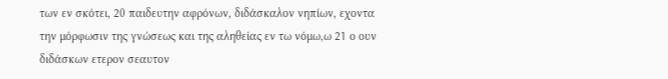των εν σκότει, 20 παιδευτην αφρόνων, διδάσκαλον νηπίων, εχοντα την μόρφωσιν της γνώσεως και της αληθείας εν τω νόμω,ω 21 ο ουν διδάσκων ετερον σεαυτον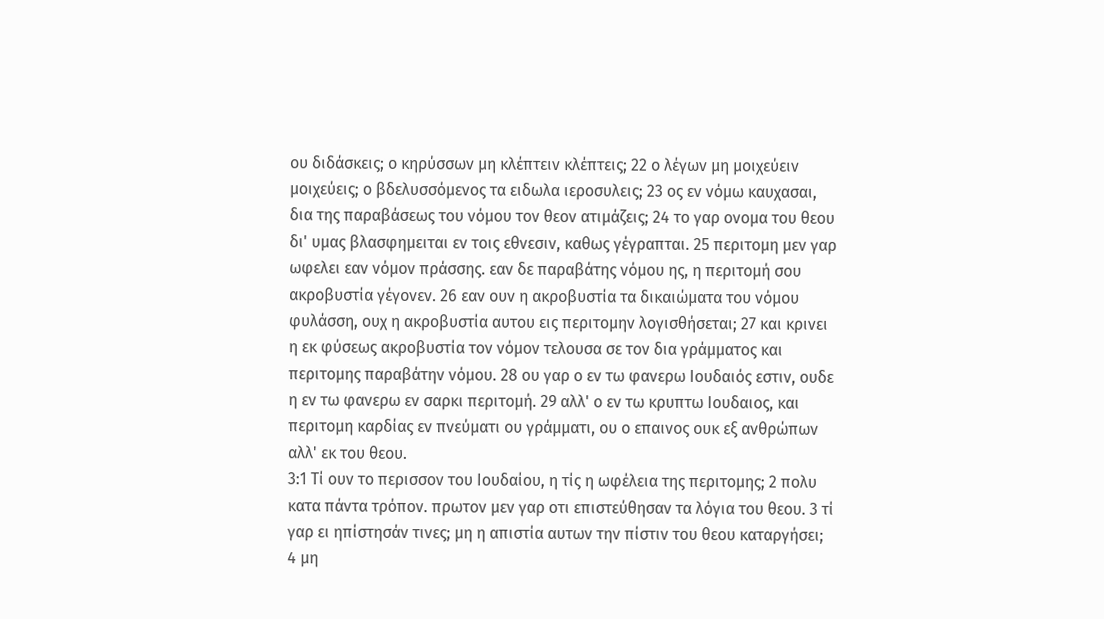ου διδάσκεις; ο κηρύσσων μη κλέπτειν κλέπτεις; 22 ο λέγων μη μοιχεύειν μοιχεύεις; ο βδελυσσόμενος τα ειδωλα ιεροσυλεις; 23 ος εν νόμω καυχασαι, δια της παραβάσεως του νόμου τον θεον ατιμάζεις; 24 το γαρ ονομα του θεου δι' υμας βλασφημειται εν τοις εθνεσιν, καθως γέγραπται. 25 περιτομη μεν γαρ ωφελει εαν νόμον πράσσης. εαν δε παραβάτης νόμου ης, η περιτομή σου ακροβυστία γέγονεν. 26 εαν ουν η ακροβυστία τα δικαιώματα του νόμου φυλάσση, ουχ η ακροβυστία αυτου εις περιτομην λογισθήσεται; 27 και κρινει η εκ φύσεως ακροβυστία τον νόμον τελουσα σε τον δια γράμματος και περιτομης παραβάτην νόμου. 28 ου γαρ ο εν τω φανερω Ιουδαιός εστιν, ουδε η εν τω φανερω εν σαρκι περιτομή. 29 αλλ' ο εν τω κρυπτω Ιουδαιος, και περιτομη καρδίας εν πνεύματι ου γράμματι, ου ο επαινος ουκ εξ ανθρώπων αλλ' εκ του θεου.
3:1 Τί ουν το περισσον του Ιουδαίου, η τίς η ωφέλεια της περιτομης; 2 πολυ κατα πάντα τρόπον. πρωτον μεν γαρ οτι επιστεύθησαν τα λόγια του θεου. 3 τί γαρ ει ηπίστησάν τινες; μη η απιστία αυτων την πίστιν του θεου καταργήσει; 4 μη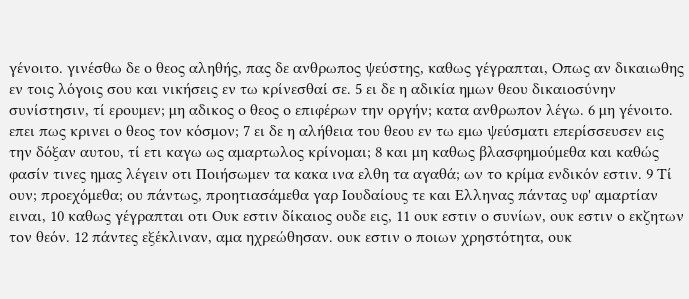γένοιτο. γινέσθω δε ο θεος αληθής, πας δε ανθρωπος ψεύστης, καθως γέγραπται, Οπως αν δικαιωθης εν τοις λόγοις σου και νικήσεις εν τω κρίνεσθαί σε. 5 ει δε η αδικία ημων θεου δικαιοσύνην συνίστησιν, τί ερουμεν; μη αδικος ο θεος ο επιφέρων την οργήν; κατα ανθρωπον λέγω. 6 μη γένοιτο. επει πως κρινει ο θεος τον κόσμον; 7 ει δε η αλήθεια του θεου εν τω εμω ψεύσματι επερίσσευσεν εις την δόξαν αυτου, τί ετι καγω ως αμαρτωλος κρίνομαι; 8 και μη καθως βλασφημούμεθα και καθώς φασίν τινες ημας λέγειν οτι Ποιήσωμεν τα κακα ινα ελθη τα αγαθά; ων το κρίμα ενδικόν εστιν. 9 Τί ουν; προεχόμεθα; ου πάντως, προητιασάμεθα γαρ Ιουδαίους τε και Ελληνας πάντας υφ' αμαρτίαν ειναι, 10 καθως γέγραπται οτι Ουκ εστιν δίκαιος ουδε εις, 11 ουκ εστιν ο συνίων, ουκ εστιν ο εκζητων τον θεόν. 12 πάντες εξέκλιναν, αμα ηχρεώθησαν. ουκ εστιν ο ποιων χρηστότητα, ουκ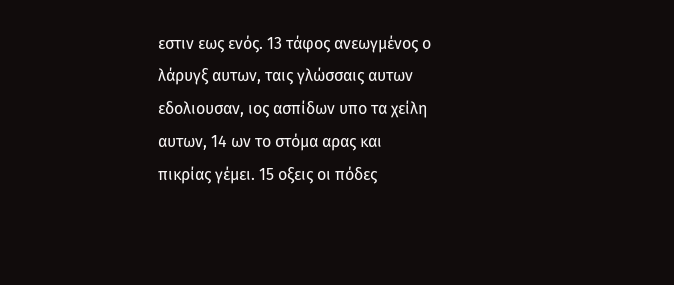εστιν εως ενός. 13 τάφος ανεωγμένος ο λάρυγξ αυτων, ταις γλώσσαις αυτων εδολιουσαν, ιος ασπίδων υπο τα χείλη αυτων, 14 ων το στόμα αρας και πικρίας γέμει. 15 οξεις οι πόδες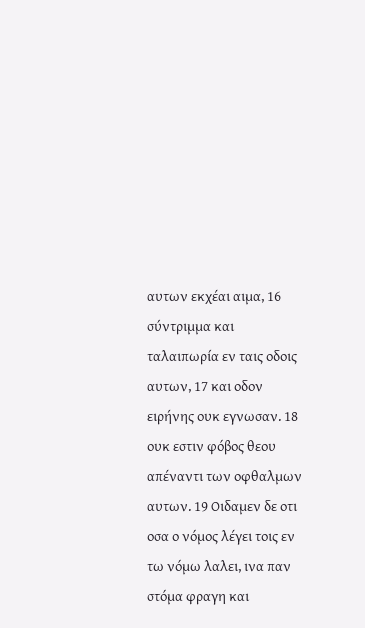αυτων εκχέαι αιμα, 16 σύντριμμα και ταλαιπωρία εν ταις οδοις αυτων, 17 και οδον ειρήνης ουκ εγνωσαν. 18 ουκ εστιν φόβος θεου απέναντι των οφθαλμων αυτων. 19 Οιδαμεν δε οτι οσα ο νόμος λέγει τοις εν τω νόμω λαλει, ινα παν στόμα φραγη και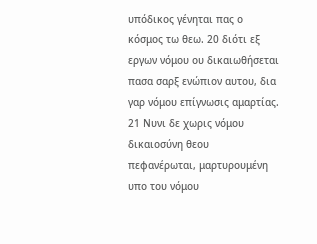υπόδικος γένηται πας ο κόσμος τω θεω. 20 διότι εξ εργων νόμου ου δικαιωθήσεται πασα σαρξ ενώπιον αυτου, δια γαρ νόμου επίγνωσις αμαρτίας. 21 Νυνι δε χωρις νόμου δικαιοσύνη θεου πεφανέρωται, μαρτυρουμένη υπο του νόμου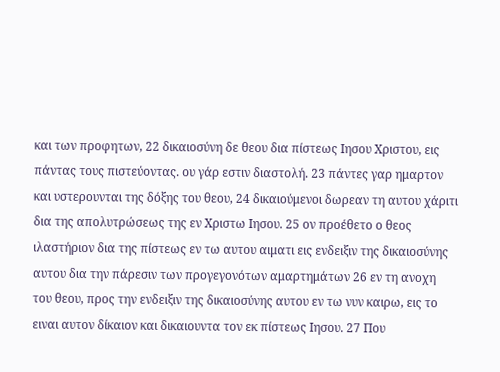και των προφητων, 22 δικαιοσύνη δε θεου δια πίστεως Ιησου Χριστου, εις πάντας τους πιστεύοντας. ου γάρ εστιν διαστολή. 23 πάντες γαρ ημαρτον και υστερουνται της δόξης του θεου, 24 δικαιούμενοι δωρεαν τη αυτου χάριτι δια της απολυτρώσεως της εν Χριστω Ιησου. 25 ον προέθετο ο θεος ιλαστήριον δια της πίστεως εν τω αυτου αιματι εις ενδειξιν της δικαιοσύνης αυτου δια την πάρεσιν των προγεγονότων αμαρτημάτων 26 εν τη ανοχη του θεου, προς την ενδειξιν της δικαιοσύνης αυτου εν τω νυν καιρω, εις το ειναι αυτον δίκαιον και δικαιουντα τον εκ πίστεως Ιησου. 27 Που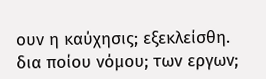ουν η καύχησις; εξεκλείσθη. δια ποίου νόμου; των εργων;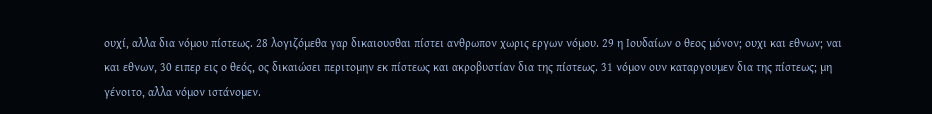ουχί, αλλα δια νόμου πίστεως. 28 λογιζόμεθα γαρ δικαιουσθαι πίστει ανθρωπον χωρις εργων νόμου. 29 η Ιουδαίων ο θεος μόνον; ουχι και εθνων; ναι και εθνων, 30 ειπερ εις ο θεός, ος δικαιώσει περιτομην εκ πίστεως και ακροβυστίαν δια της πίστεως. 31 νόμον ουν καταργουμεν δια της πίστεως; μη γένοιτο, αλλα νόμον ιστάνομεν.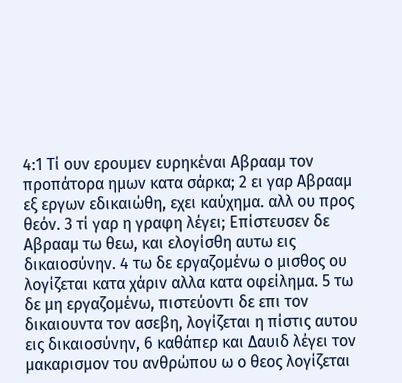4:1 Τί ουν ερουμεν ευρηκέναι Αβρααμ τον προπάτορα ημων κατα σάρκα; 2 ει γαρ Αβρααμ εξ εργων εδικαιώθη, εχει καύχημα. αλλ ου προς θεόν. 3 τί γαρ η γραφη λέγει; Επίστευσεν δε Αβρααμ τω θεω, και ελογίσθη αυτω εις δικαιοσύνην. 4 τω δε εργαζομένω ο μισθος ου λογίζεται κατα χάριν αλλα κατα οφείλημα. 5 τω δε μη εργαζομένω, πιστεύοντι δε επι τον δικαιουντα τον ασεβη, λογίζεται η πίστις αυτου εις δικαιοσύνην, 6 καθάπερ και Δαυιδ λέγει τον μακαρισμον του ανθρώπου ω ο θεος λογίζεται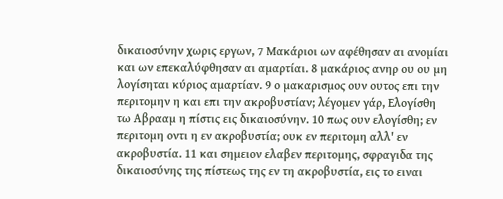δικαιοσύνην χωρις εργων, 7 Μακάριοι ων αφέθησαν αι ανομίαι και ων επεκαλύφθησαν αι αμαρτίαι. 8 μακάριος ανηρ ου ου μη λογίσηται κύριος αμαρτίαν. 9 ο μακαρισμος ουν ουτος επι την περιτομην η και επι την ακροβυστίαν; λέγομεν γάρ, Ελογίσθη τω Αβρααμ η πίστις εις δικαιοσύνην. 10 πως ουν ελογίσθη; εν περιτομη οντι η εν ακροβυστία; ουκ εν περιτομη αλλ' εν ακροβυστία. 11 και σημειον ελαβεν περιτομης, σφραγιδα της δικαιοσύνης της πίστεως της εν τη ακροβυστία, εις το ειναι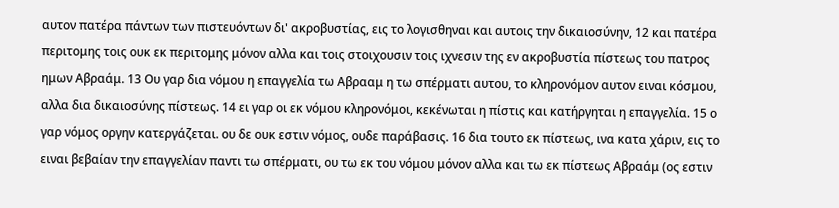αυτον πατέρα πάντων των πιστευόντων δι' ακροβυστίας, εις το λογισθηναι και αυτοις την δικαιοσύνην, 12 και πατέρα περιτομης τοις ουκ εκ περιτομης μόνον αλλα και τοις στοιχουσιν τοις ιχνεσιν της εν ακροβυστία πίστεως του πατρος ημων Αβραάμ. 13 Ου γαρ δια νόμου η επαγγελία τω Αβρααμ η τω σπέρματι αυτου, το κληρονόμον αυτον ειναι κόσμου, αλλα δια δικαιοσύνης πίστεως. 14 ει γαρ οι εκ νόμου κληρονόμοι, κεκένωται η πίστις και κατήργηται η επαγγελία. 15 ο γαρ νόμος οργην κατεργάζεται. ου δε ουκ εστιν νόμος, ουδε παράβασις. 16 δια τουτο εκ πίστεως, ινα κατα χάριν, εις το ειναι βεβαίαν την επαγγελίαν παντι τω σπέρματι, ου τω εκ του νόμου μόνον αλλα και τω εκ πίστεως Αβραάμ (ος εστιν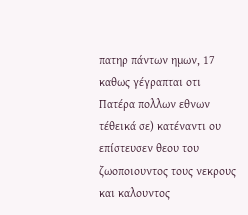πατηρ πάντων ημων, 17 καθως γέγραπται οτι Πατέρα πολλων εθνων τέθεικά σε) κατέναντι ου επίστευσεν θεου του ζωοποιουντος τους νεκρους και καλουντος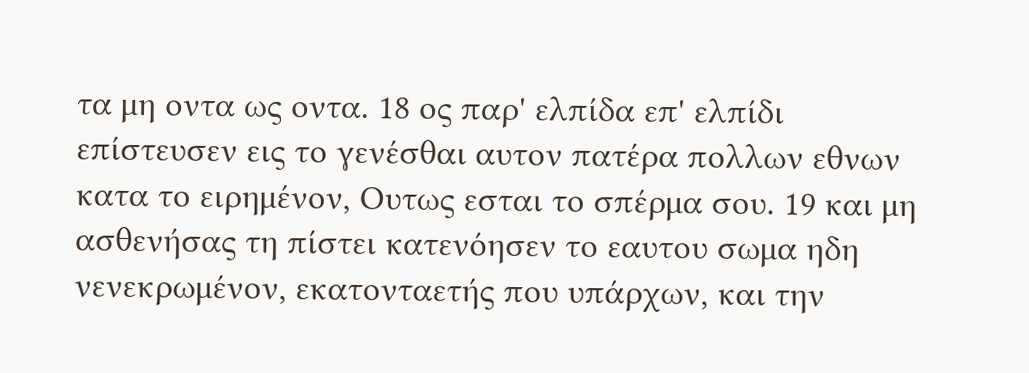τα μη οντα ως οντα. 18 ος παρ' ελπίδα επ' ελπίδι επίστευσεν εις το γενέσθαι αυτον πατέρα πολλων εθνων κατα το ειρημένον, Ουτως εσται το σπέρμα σου. 19 και μη ασθενήσας τη πίστει κατενόησεν το εαυτου σωμα ηδη νενεκρωμένον, εκατονταετής που υπάρχων, και την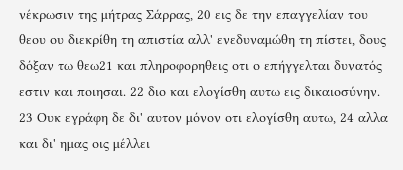νέκρωσιν της μήτρας Σάρρας, 20 εις δε την επαγγελίαν του θεου ου διεκρίθη τη απιστία αλλ' ενεδυναμώθη τη πίστει, δους δόξαν τω θεω21 και πληροφορηθεις οτι ο επήγγελται δυνατός εστιν και ποιησαι. 22 διο και ελογίσθη αυτω εις δικαιοσύνην. 23 Ουκ εγράφη δε δι' αυτον μόνον οτι ελογίσθη αυτω, 24 αλλα και δι' ημας οις μέλλει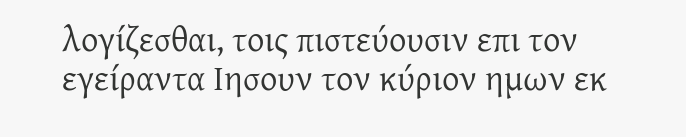λογίζεσθαι, τοις πιστεύουσιν επι τον εγείραντα Ιησουν τον κύριον ημων εκ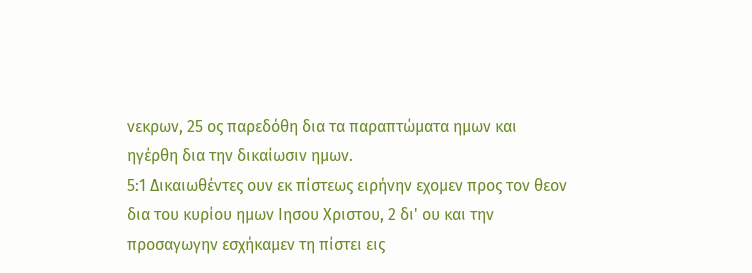νεκρων, 25 ος παρεδόθη δια τα παραπτώματα ημων και ηγέρθη δια την δικαίωσιν ημων.
5:1 Δικαιωθέντες ουν εκ πίστεως ειρήνην εχομεν προς τον θεον δια του κυρίου ημων Ιησου Χριστου, 2 δι' ου και την προσαγωγην εσχήκαμεν τη πίστει εις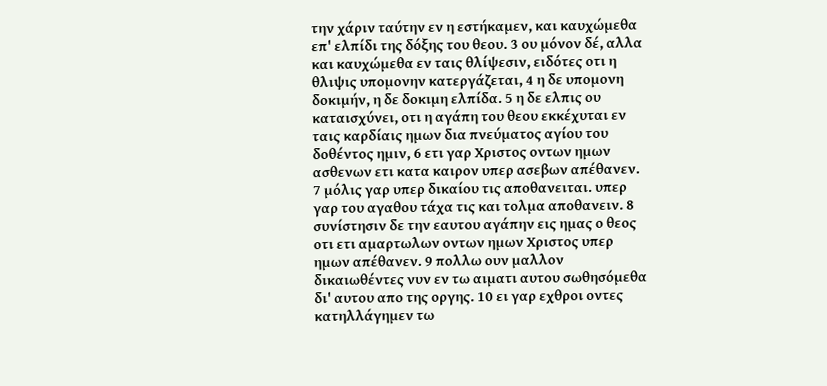την χάριν ταύτην εν η εστήκαμεν, και καυχώμεθα επ' ελπίδι της δόξης του θεου. 3 ου μόνον δέ, αλλα και καυχώμεθα εν ταις θλίψεσιν, ειδότες οτι η θλιψις υπομονην κατεργάζεται, 4 η δε υπομονη δοκιμήν, η δε δοκιμη ελπίδα. 5 η δε ελπις ου καταισχύνει, οτι η αγάπη του θεου εκκέχυται εν ταις καρδίαις ημων δια πνεύματος αγίου του δοθέντος ημιν, 6 ετι γαρ Χριστος οντων ημων ασθενων ετι κατα καιρον υπερ ασεβων απέθανεν. 7 μόλις γαρ υπερ δικαίου τις αποθανειται. υπερ γαρ του αγαθου τάχα τις και τολμα αποθανειν. 8 συνίστησιν δε την εαυτου αγάπην εις ημας ο θεος οτι ετι αμαρτωλων οντων ημων Χριστος υπερ ημων απέθανεν. 9 πολλω ουν μαλλον δικαιωθέντες νυν εν τω αιματι αυτου σωθησόμεθα δι' αυτου απο της οργης. 10 ει γαρ εχθροι οντες κατηλλάγημεν τω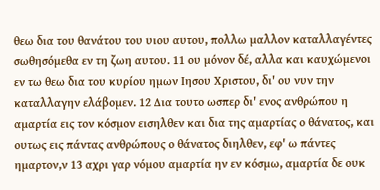θεω δια του θανάτου του υιου αυτου, πολλω μαλλον καταλλαγέντες σωθησόμεθα εν τη ζωη αυτου. 11 ου μόνον δέ, αλλα και καυχώμενοι εν τω θεω δια του κυρίου ημων Ιησου Χριστου, δι' ου νυν την καταλλαγην ελάβομεν. 12 Δια τουτο ωσπερ δι' ενος ανθρώπου η αμαρτία εις τον κόσμον εισηλθεν και δια της αμαρτίας ο θάνατος, και ουτως εις πάντας ανθρώπους ο θάνατος διηλθεν, εφ' ω πάντες ημαρτον,ν 13 αχρι γαρ νόμου αμαρτία ην εν κόσμω, αμαρτία δε ουκ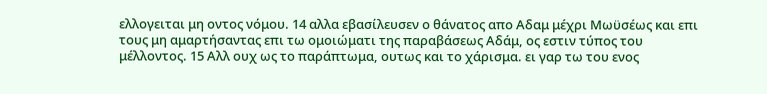ελλογειται μη οντος νόμου. 14 αλλα εβασίλευσεν ο θάνατος απο Αδαμ μέχρι Μωϋσέως και επι τους μη αμαρτήσαντας επι τω ομοιώματι της παραβάσεως Αδάμ, ος εστιν τύπος του μέλλοντος. 15 Αλλ ουχ ως το παράπτωμα, ουτως και το χάρισμα. ει γαρ τω του ενος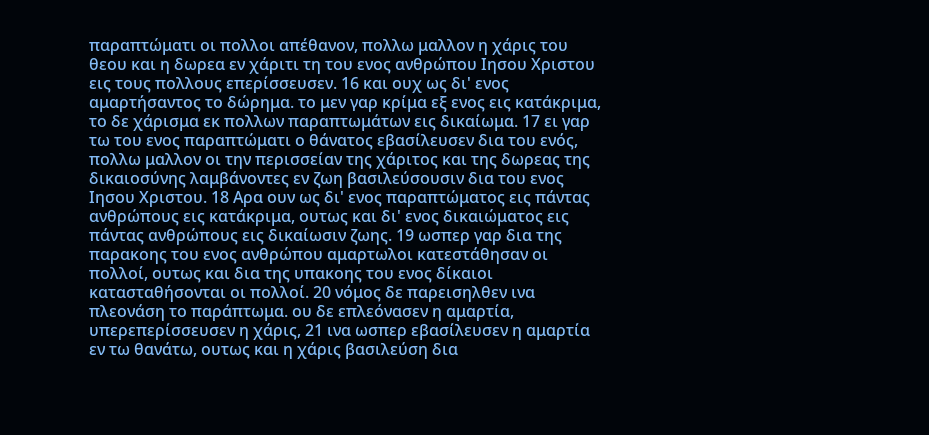παραπτώματι οι πολλοι απέθανον, πολλω μαλλον η χάρις του θεου και η δωρεα εν χάριτι τη του ενος ανθρώπου Ιησου Χριστου εις τους πολλους επερίσσευσεν. 16 και ουχ ως δι' ενος αμαρτήσαντος το δώρημα. το μεν γαρ κρίμα εξ ενος εις κατάκριμα, το δε χάρισμα εκ πολλων παραπτωμάτων εις δικαίωμα. 17 ει γαρ τω του ενος παραπτώματι ο θάνατος εβασίλευσεν δια του ενός, πολλω μαλλον οι την περισσείαν της χάριτος και της δωρεας της δικαιοσύνης λαμβάνοντες εν ζωη βασιλεύσουσιν δια του ενος Ιησου Χριστου. 18 Αρα ουν ως δι' ενος παραπτώματος εις πάντας ανθρώπους εις κατάκριμα, ουτως και δι' ενος δικαιώματος εις πάντας ανθρώπους εις δικαίωσιν ζωης. 19 ωσπερ γαρ δια της παρακοης του ενος ανθρώπου αμαρτωλοι κατεστάθησαν οι πολλοί, ουτως και δια της υπακοης του ενος δίκαιοι κατασταθήσονται οι πολλοί. 20 νόμος δε παρεισηλθεν ινα πλεονάση το παράπτωμα. ου δε επλεόνασεν η αμαρτία, υπερεπερίσσευσεν η χάρις, 21 ινα ωσπερ εβασίλευσεν η αμαρτία εν τω θανάτω, ουτως και η χάρις βασιλεύση δια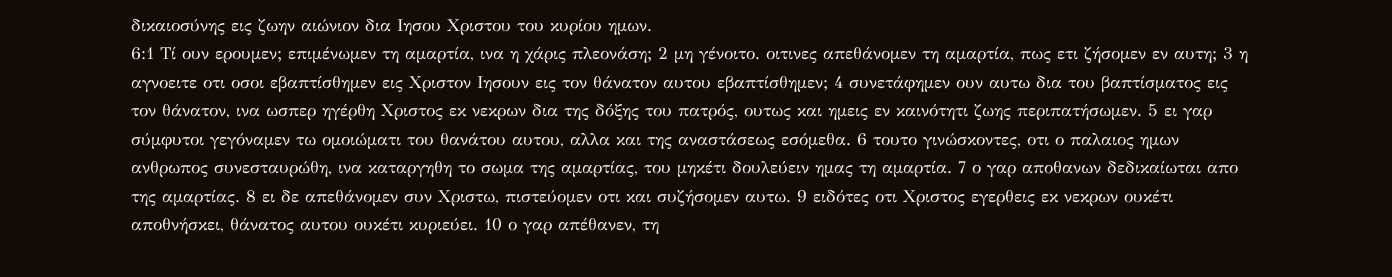δικαιοσύνης εις ζωην αιώνιον δια Ιησου Χριστου του κυρίου ημων.
6:1 Τί ουν ερουμεν; επιμένωμεν τη αμαρτία, ινα η χάρις πλεονάση; 2 μη γένοιτο. οιτινες απεθάνομεν τη αμαρτία, πως ετι ζήσομεν εν αυτη; 3 η αγνοειτε οτι οσοι εβαπτίσθημεν εις Χριστον Ιησουν εις τον θάνατον αυτου εβαπτίσθημεν; 4 συνετάφημεν ουν αυτω δια του βαπτίσματος εις τον θάνατον, ινα ωσπερ ηγέρθη Χριστος εκ νεκρων δια της δόξης του πατρός, ουτως και ημεις εν καινότητι ζωης περιπατήσωμεν. 5 ει γαρ σύμφυτοι γεγόναμεν τω ομοιώματι του θανάτου αυτου, αλλα και της αναστάσεως εσόμεθα. 6 τουτο γινώσκοντες, οτι ο παλαιος ημων ανθρωπος συνεσταυρώθη, ινα καταργηθη το σωμα της αμαρτίας, του μηκέτι δουλεύειν ημας τη αμαρτία. 7 ο γαρ αποθανων δεδικαίωται απο της αμαρτίας. 8 ει δε απεθάνομεν συν Χριστω, πιστεύομεν οτι και συζήσομεν αυτω. 9 ειδότες οτι Χριστος εγερθεις εκ νεκρων ουκέτι αποθνήσκει, θάνατος αυτου ουκέτι κυριεύει. 10 ο γαρ απέθανεν, τη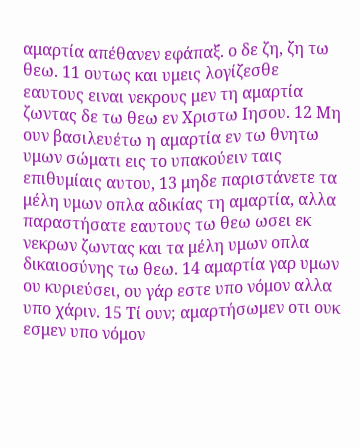αμαρτία απέθανεν εφάπαξ. ο δε ζη, ζη τω θεω. 11 ουτως και υμεις λογίζεσθε εαυτους ειναι νεκρους μεν τη αμαρτία ζωντας δε τω θεω εν Χριστω Ιησου. 12 Μη ουν βασιλευέτω η αμαρτία εν τω θνητω υμων σώματι εις το υπακούειν ταις επιθυμίαις αυτου, 13 μηδε παριστάνετε τα μέλη υμων οπλα αδικίας τη αμαρτία, αλλα παραστήσατε εαυτους τω θεω ωσει εκ νεκρων ζωντας και τα μέλη υμων οπλα δικαιοσύνης τω θεω. 14 αμαρτία γαρ υμων ου κυριεύσει, ου γάρ εστε υπο νόμον αλλα υπο χάριν. 15 Τί ουν; αμαρτήσωμεν οτι ουκ εσμεν υπο νόμον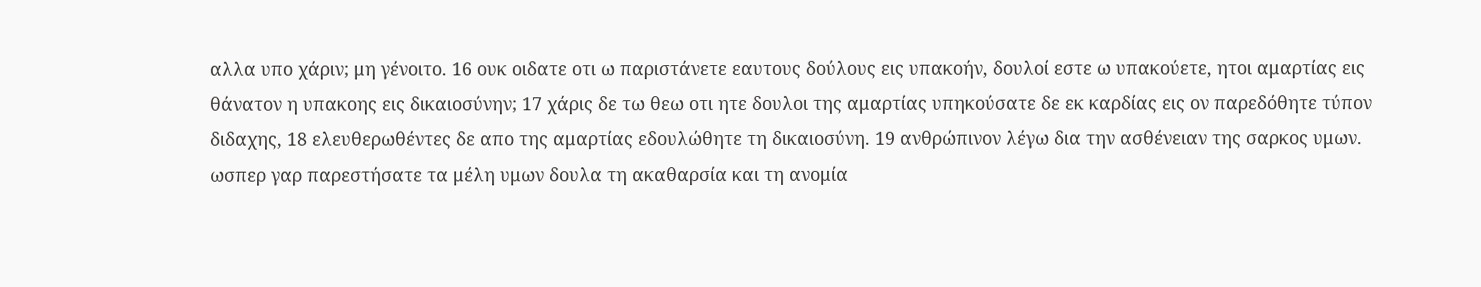αλλα υπο χάριν; μη γένοιτο. 16 ουκ οιδατε οτι ω παριστάνετε εαυτους δούλους εις υπακοήν, δουλοί εστε ω υπακούετε, ητοι αμαρτίας εις θάνατον η υπακοης εις δικαιοσύνην; 17 χάρις δε τω θεω οτι ητε δουλοι της αμαρτίας υπηκούσατε δε εκ καρδίας εις ον παρεδόθητε τύπον διδαχης, 18 ελευθερωθέντες δε απο της αμαρτίας εδουλώθητε τη δικαιοσύνη. 19 ανθρώπινον λέγω δια την ασθένειαν της σαρκος υμων. ωσπερ γαρ παρεστήσατε τα μέλη υμων δουλα τη ακαθαρσία και τη ανομία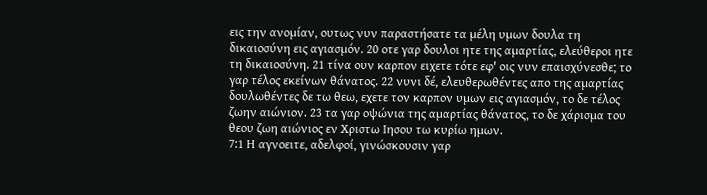εις την ανομίαν, ουτως νυν παραστήσατε τα μέλη υμων δουλα τη δικαιοσύνη εις αγιασμόν. 20 οτε γαρ δουλοι ητε της αμαρτίας, ελεύθεροι ητε τη δικαιοσύνη. 21 τίνα ουν καρπον ειχετε τότε εφ' οις νυν επαισχύνεσθε; το γαρ τέλος εκείνων θάνατος. 22 νυνι δέ, ελευθερωθέντες απο της αμαρτίας δουλωθέντες δε τω θεω, εχετε τον καρπον υμων εις αγιασμόν, το δε τέλος ζωην αιώνιον. 23 τα γαρ οψώνια της αμαρτίας θάνατος, το δε χάρισμα του θεου ζωη αιώνιος εν Χριστω Ιησου τω κυρίω ημων.
7:1 Η αγνοειτε, αδελφοί, γινώσκουσιν γαρ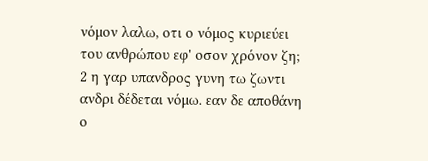νόμον λαλω, οτι ο νόμος κυριεύει του ανθρώπου εφ' οσον χρόνον ζη; 2 η γαρ υπανδρος γυνη τω ζωντι ανδρι δέδεται νόμω. εαν δε αποθάνη ο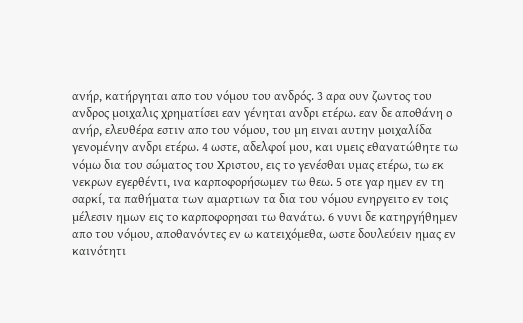ανήρ, κατήργηται απο του νόμου του ανδρός. 3 αρα ουν ζωντος του ανδρος μοιχαλις χρηματίσει εαν γένηται ανδρι ετέρω. εαν δε αποθάνη ο ανήρ, ελευθέρα εστιν απο του νόμου, του μη ειναι αυτην μοιχαλίδα γενομένην ανδρι ετέρω. 4 ωστε, αδελφοί μου, και υμεις εθανατώθητε τω νόμω δια του σώματος του Χριστου, εις το γενέσθαι υμας ετέρω, τω εκ νεκρων εγερθέντι, ινα καρποφορήσωμεν τω θεω. 5 οτε γαρ ημεν εν τη σαρκί, τα παθήματα των αμαρτιων τα δια του νόμου ενηργειτο εν τοις μέλεσιν ημων εις το καρποφορησαι τω θανάτω. 6 νυνι δε κατηργήθημεν απο του νόμου, αποθανόντες εν ω κατειχόμεθα, ωστε δουλεύειν ημας εν καινότητι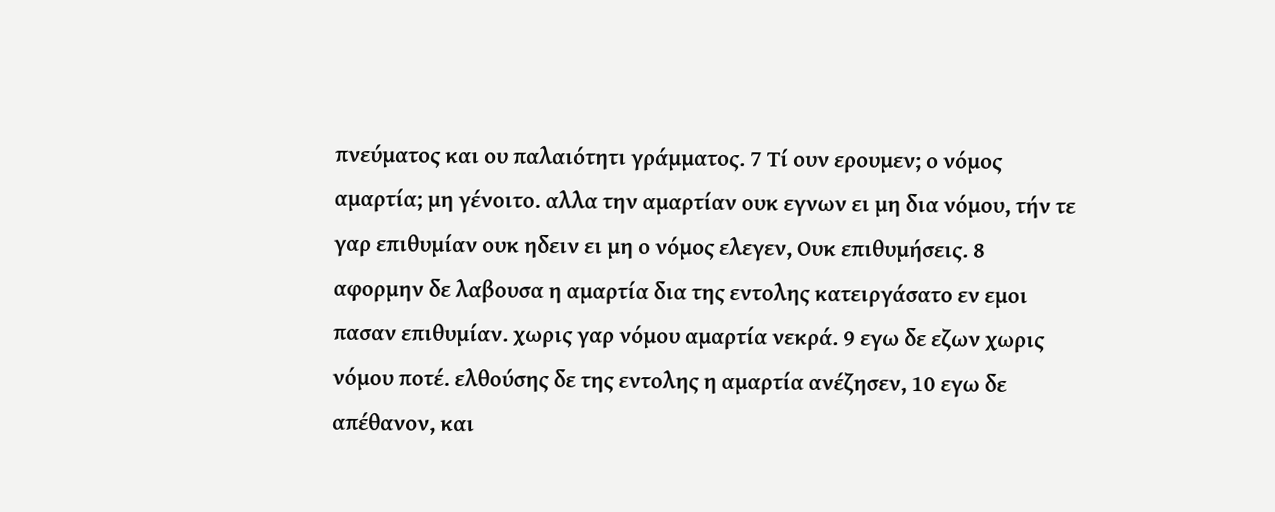πνεύματος και ου παλαιότητι γράμματος. 7 Τί ουν ερουμεν; ο νόμος αμαρτία; μη γένοιτο. αλλα την αμαρτίαν ουκ εγνων ει μη δια νόμου, τήν τε γαρ επιθυμίαν ουκ ηδειν ει μη ο νόμος ελεγεν, Ουκ επιθυμήσεις. 8 αφορμην δε λαβουσα η αμαρτία δια της εντολης κατειργάσατο εν εμοι πασαν επιθυμίαν. χωρις γαρ νόμου αμαρτία νεκρά. 9 εγω δε εζων χωρις νόμου ποτέ. ελθούσης δε της εντολης η αμαρτία ανέζησεν, 10 εγω δε απέθανον, και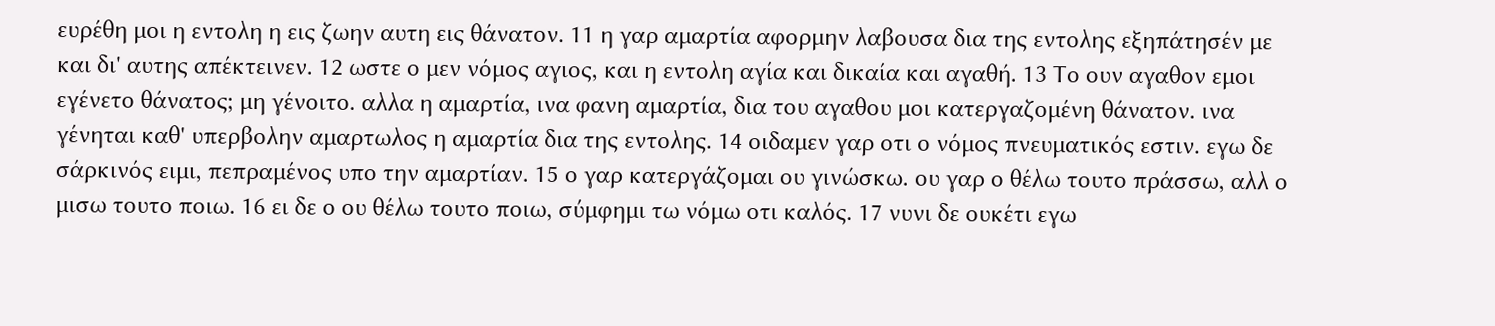ευρέθη μοι η εντολη η εις ζωην αυτη εις θάνατον. 11 η γαρ αμαρτία αφορμην λαβουσα δια της εντολης εξηπάτησέν με και δι' αυτης απέκτεινεν. 12 ωστε ο μεν νόμος αγιος, και η εντολη αγία και δικαία και αγαθή. 13 Το ουν αγαθον εμοι εγένετο θάνατος; μη γένοιτο. αλλα η αμαρτία, ινα φανη αμαρτία, δια του αγαθου μοι κατεργαζομένη θάνατον. ινα γένηται καθ' υπερβολην αμαρτωλος η αμαρτία δια της εντολης. 14 οιδαμεν γαρ οτι ο νόμος πνευματικός εστιν. εγω δε σάρκινός ειμι, πεπραμένος υπο την αμαρτίαν. 15 ο γαρ κατεργάζομαι ου γινώσκω. ου γαρ ο θέλω τουτο πράσσω, αλλ ο μισω τουτο ποιω. 16 ει δε ο ου θέλω τουτο ποιω, σύμφημι τω νόμω οτι καλός. 17 νυνι δε ουκέτι εγω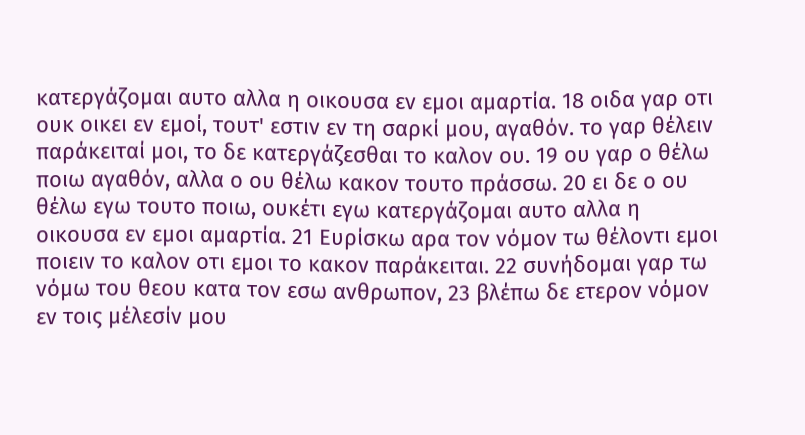κατεργάζομαι αυτο αλλα η οικουσα εν εμοι αμαρτία. 18 οιδα γαρ οτι ουκ οικει εν εμοί, τουτ' εστιν εν τη σαρκί μου, αγαθόν. το γαρ θέλειν παράκειταί μοι, το δε κατεργάζεσθαι το καλον ου. 19 ου γαρ ο θέλω ποιω αγαθόν, αλλα ο ου θέλω κακον τουτο πράσσω. 20 ει δε ο ου θέλω εγω τουτο ποιω, ουκέτι εγω κατεργάζομαι αυτο αλλα η οικουσα εν εμοι αμαρτία. 21 Ευρίσκω αρα τον νόμον τω θέλοντι εμοι ποιειν το καλον οτι εμοι το κακον παράκειται. 22 συνήδομαι γαρ τω νόμω του θεου κατα τον εσω ανθρωπον, 23 βλέπω δε ετερον νόμον εν τοις μέλεσίν μου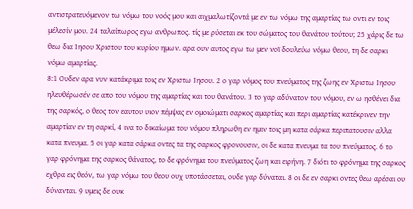αντιστρατευόμενον τω νόμω του νοός μου και αιχμαλωτίζοντά με εν τω νόμω της αμαρτίας τω οντι εν τοις μέλεσίν μου. 24 ταλαίπωρος εγω ανθρωπος. τίς με ρύσεται εκ του σώματος του θανάτου τούτου; 25 χάρις δε τω θεω δια Ιησου Χριστου του κυρίου ημων. αρα ουν αυτος εγω τω μεν νοϊ δουλεύω νόμω θεου, τη δε σαρκι νόμω αμαρτίας.
8:1 Ουδεν αρα νυν κατάκριμα τοις εν Χριστω Ιησου. 2 ο γαρ νόμος του πνεύματος της ζωης εν Χριστω Ιησου ηλευθέρωσέν σε απο του νόμου της αμαρτίας και του θανάτου. 3 το γαρ αδύνατον του νόμου, εν ω ησθένει δια της σαρκός, ο θεος τον εαυτου υιον πέμψας εν ομοιώματι σαρκος αμαρτίας και περι αμαρτίας κατέκρινεν την αμαρτίαν εν τη σαρκί, 4 ινα το δικαίωμα του νόμου πληρωθη εν ημιν τοις μη κατα σάρκα περιπατουσιν αλλα κατα πνευμα. 5 οι γαρ κατα σάρκα οντες τα της σαρκος φρονουσιν, οι δε κατα πνευμα τα του πνεύματος. 6 το γαρ φρόνημα της σαρκος θάνατος, το δε φρόνημα του πνεύματος ζωη και ειρήνη. 7 διότι το φρόνημα της σαρκος εχθρα εις θεόν, τω γαρ νόμω του θεου ουχ υποτάσσεται, ουδε γαρ δύναται. 8 οι δε εν σαρκι οντες θεω αρέσαι ου δύνανται. 9 υμεις δε ουκ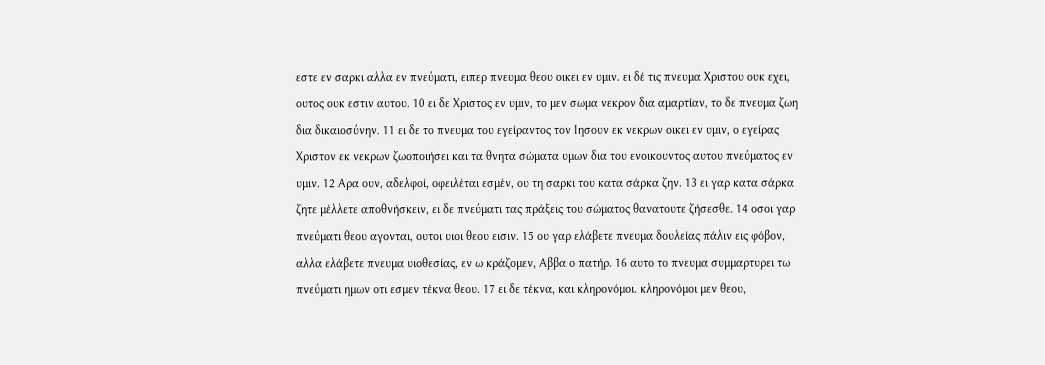εστε εν σαρκι αλλα εν πνεύματι, ειπερ πνευμα θεου οικει εν υμιν. ει δέ τις πνευμα Χριστου ουκ εχει, ουτος ουκ εστιν αυτου. 10 ει δε Χριστος εν υμιν, το μεν σωμα νεκρον δια αμαρτίαν, το δε πνευμα ζωη δια δικαιοσύνην. 11 ει δε το πνευμα του εγείραντος τον Ιησουν εκ νεκρων οικει εν υμιν, ο εγείρας Χριστον εκ νεκρων ζωοποιήσει και τα θνητα σώματα υμων δια του ενοικουντος αυτου πνεύματος εν υμιν. 12 Αρα ουν, αδελφοί, οφειλέται εσμέν, ου τη σαρκι του κατα σάρκα ζην. 13 ει γαρ κατα σάρκα ζητε μέλλετε αποθνήσκειν, ει δε πνεύματι τας πράξεις του σώματος θανατουτε ζήσεσθε. 14 οσοι γαρ πνεύματι θεου αγονται, ουτοι υιοι θεου εισιν. 15 ου γαρ ελάβετε πνευμα δουλείας πάλιν εις φόβον, αλλα ελάβετε πνευμα υιοθεσίας, εν ω κράζομεν, Αββα ο πατήρ. 16 αυτο το πνευμα συμμαρτυρει τω πνεύματι ημων οτι εσμεν τέκνα θεου. 17 ει δε τέκνα, και κληρονόμοι. κληρονόμοι μεν θεου,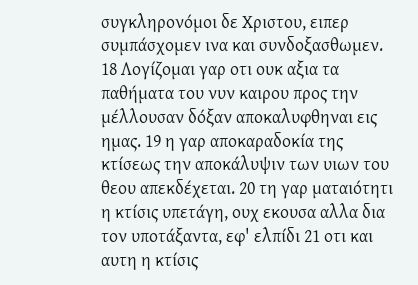συγκληρονόμοι δε Χριστου, ειπερ συμπάσχομεν ινα και συνδοξασθωμεν. 18 Λογίζομαι γαρ οτι ουκ αξια τα παθήματα του νυν καιρου προς την μέλλουσαν δόξαν αποκαλυφθηναι εις ημας. 19 η γαρ αποκαραδοκία της κτίσεως την αποκάλυψιν των υιων του θεου απεκδέχεται. 20 τη γαρ ματαιότητι η κτίσις υπετάγη, ουχ εκουσα αλλα δια τον υποτάξαντα, εφ' ελπίδι 21 οτι και αυτη η κτίσις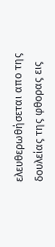ελευθερωθήσεται απο της δουλείας της φθορας εις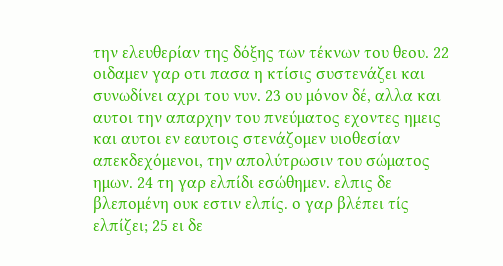την ελευθερίαν της δόξης των τέκνων του θεου. 22 οιδαμεν γαρ οτι πασα η κτίσις συστενάζει και συνωδίνει αχρι του νυν. 23 ου μόνον δέ, αλλα και αυτοι την απαρχην του πνεύματος εχοντες ημεις και αυτοι εν εαυτοις στενάζομεν υιοθεσίαν απεκδεχόμενοι, την απολύτρωσιν του σώματος ημων. 24 τη γαρ ελπίδι εσώθημεν. ελπις δε βλεπομένη ουκ εστιν ελπίς. ο γαρ βλέπει τίς ελπίζει; 25 ει δε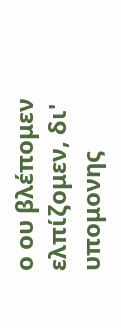ο ου βλέπομεν ελπίζομεν, δι' υπομονης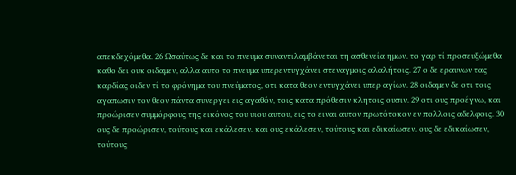απεκδεχόμεθα. 26 Ωσαύτως δε και το πνευμα συναντιλαμβάνεται τη ασθενεία ημων. το γαρ τί προσευξώμεθα καθο δει ουκ οιδαμεν, αλλα αυτο το πνευμα υπερεντυγχάνει στεναγμοις αλαλήτοις. 27 ο δε εραυνων τας καρδίας οιδεν τί το φρόνημα του πνεύματος, οτι κατα θεον εντυγχάνει υπερ αγίων. 28 οιδαμεν δε οτι τοις αγαπωσιν τον θεον πάντα συνεργει εις αγαθόν, τοις κατα πρόθεσιν κλητοις ουσιν. 29 οτι ους προέγνω, και προώρισεν συμμόρφους της εικόνος του υιου αυτου, εις το ειναι αυτον πρωτότοκον εν πολλοις αδελφοις. 30 ους δε προώρισεν, τούτους και εκάλεσεν. και ους εκάλεσεν, τούτους και εδικαίωσεν. ους δε εδικαίωσεν, τούτους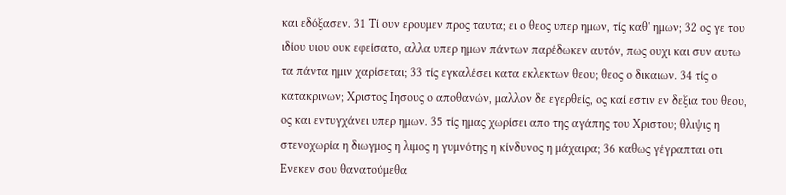και εδόξασεν. 31 Τί ουν ερουμεν προς ταυτα; ει ο θεος υπερ ημων, τίς καθ' ημων; 32 ος γε του ιδίου υιου ουκ εφείσατο, αλλα υπερ ημων πάντων παρέδωκεν αυτόν, πως ουχι και συν αυτω τα πάντα ημιν χαρίσεται; 33 τίς εγκαλέσει κατα εκλεκτων θεου; θεος ο δικαιων. 34 τίς ο κατακρινων; Χριστος Ιησους ο αποθανών, μαλλον δε εγερθείς, ος καί εστιν εν δεξια του θεου, ος και εντυγχάνει υπερ ημων. 35 τίς ημας χωρίσει απο της αγάπης του Χριστου; θλιψις η στενοχωρία η διωγμος η λιμος η γυμνότης η κίνδυνος η μάχαιρα; 36 καθως γέγραπται οτι Ενεκεν σου θανατούμεθα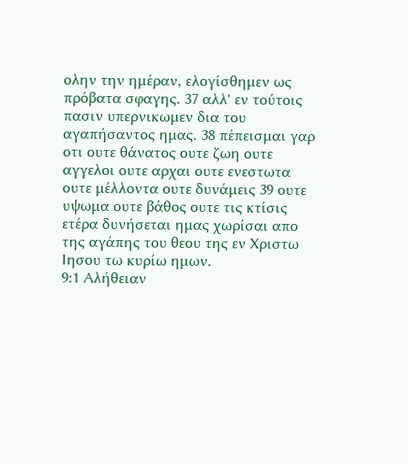ολην την ημέραν, ελογίσθημεν ως πρόβατα σφαγης. 37 αλλ' εν τούτοις πασιν υπερνικωμεν δια του αγαπήσαντος ημας. 38 πέπεισμαι γαρ οτι ουτε θάνατος ουτε ζωη ουτε αγγελοι ουτε αρχαι ουτε ενεστωτα ουτε μέλλοντα ουτε δυνάμεις 39 ουτε υψωμα ουτε βάθος ουτε τις κτίσις ετέρα δυνήσεται ημας χωρίσαι απο της αγάπης του θεου της εν Χριστω Ιησου τω κυρίω ημων.
9:1 Αλήθειαν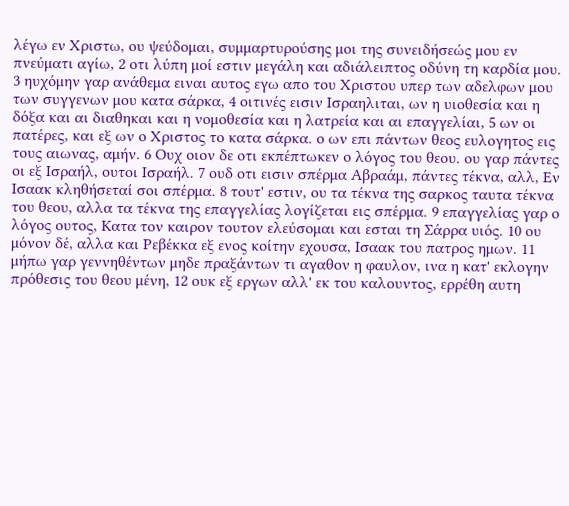λέγω εν Χριστω, ου ψεύδομαι, συμμαρτυρούσης μοι της συνειδήσεώς μου εν πνεύματι αγίω, 2 οτι λύπη μοί εστιν μεγάλη και αδιάλειπτος οδύνη τη καρδία μου. 3 ηυχόμην γαρ ανάθεμα ειναι αυτος εγω απο του Χριστου υπερ των αδελφων μου των συγγενων μου κατα σάρκα, 4 οιτινές εισιν Ισραηλιται, ων η υιοθεσία και η δόξα και αι διαθηκαι και η νομοθεσία και η λατρεία και αι επαγγελίαι, 5 ων οι πατέρες, και εξ ων ο Χριστος το κατα σάρκα. ο ων επι πάντων θεος ευλογητος εις τους αιωνας, αμήν. 6 Ουχ οιον δε οτι εκπέπτωκεν ο λόγος του θεου. ου γαρ πάντες οι εξ Ισραήλ, ουτοι Ισραήλ. 7 ουδ οτι εισιν σπέρμα Αβραάμ, πάντες τέκνα, αλλ, Εν Ισαακ κληθήσεταί σοι σπέρμα. 8 τουτ' εστιν, ου τα τέκνα της σαρκος ταυτα τέκνα του θεου, αλλα τα τέκνα της επαγγελίας λογίζεται εις σπέρμα. 9 επαγγελίας γαρ ο λόγος ουτος, Κατα τον καιρον τουτον ελεύσομαι και εσται τη Σάρρα υιός. 10 ου μόνον δέ, αλλα και Ρεβέκκα εξ ενος κοίτην εχουσα, Ισαακ του πατρος ημων. 11 μήπω γαρ γεννηθέντων μηδε πραξάντων τι αγαθον η φαυλον, ινα η κατ' εκλογην πρόθεσις του θεου μένη, 12 ουκ εξ εργων αλλ' εκ του καλουντος, ερρέθη αυτη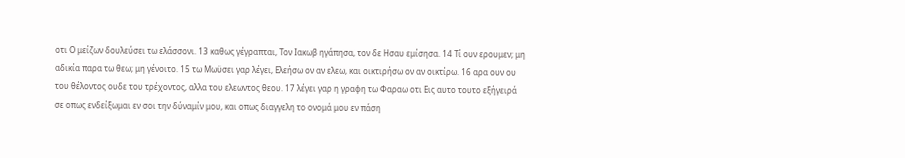οτι Ο μείζων δουλεύσει τω ελάσσονι. 13 καθως γέγραπται, Τον Ιακωβ ηγάπησα, τον δε Ησαυ εμίσησα. 14 Τί ουν ερουμεν; μη αδικία παρα τω θεω; μη γένοιτο. 15 τω Μωϋσει γαρ λέγει, Ελεήσω ον αν ελεω, και οικτιρήσω ον αν οικτίρω. 16 αρα ουν ου του θέλοντος ουδε του τρέχοντος, αλλα του ελεωντος θεου. 17 λέγει γαρ η γραφη τω Φαραω οτι Εις αυτο τουτο εξήγειρά σε οπως ενδείξωμαι εν σοι την δύναμίν μου, και οπως διαγγελη το ονομά μου εν πάση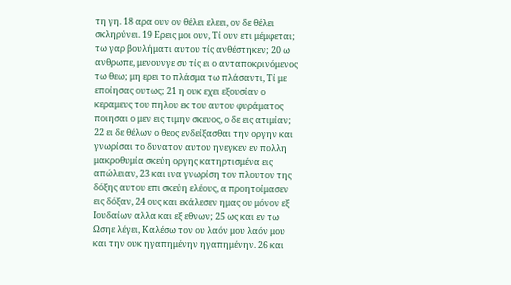τη γη. 18 αρα ουν ον θέλει ελεει, ον δε θέλει σκληρύνει. 19 Ερεις μοι ουν, Τί ουν ετι μέμφεται; τω γαρ βουλήματι αυτου τίς ανθέστηκεν; 20 ω ανθρωπε, μενουνγε συ τίς ει ο ανταποκρινόμενος τω θεω; μη ερει το πλάσμα τω πλάσαντι, Τί με εποίησας ουτως; 21 η ουκ εχει εξουσίαν ο κεραμευς του πηλου εκ του αυτου φυράματος ποιησαι ο μεν εις τιμην σκευος, ο δε εις ατιμίαν; 22 ει δε θέλων ο θεος ενδείξασθαι την οργην και γνωρίσαι το δυνατον αυτου ηνεγκεν εν πολλη μακροθυμία σκεύη οργης κατηρτισμένα εις απώλειαν, 23 και ινα γνωρίση τον πλουτον της δόξης αυτου επι σκεύη ελέους, α προητοίμασεν εις δόξαν, 24 ους και εκάλεσεν ημας ου μόνον εξ Ιουδαίων αλλα και εξ εθνων; 25 ως και εν τω Ωσηε λέγει, Καλέσω τον ου λαόν μου λαόν μου και την ουκ ηγαπημένην ηγαπημένην. 26 και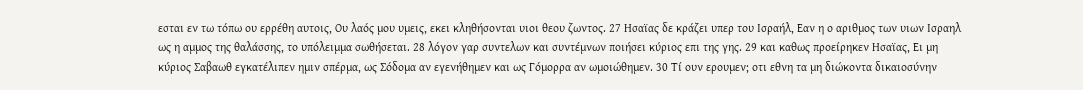εσται εν τω τόπω ου ερρέθη αυτοις, Ου λαός μου υμεις, εκει κληθήσονται υιοι θεου ζωντος. 27 Ησαϊας δε κράζει υπερ του Ισραήλ, Εαν η ο αριθμος των υιων Ισραηλ ως η αμμος της θαλάσσης, το υπόλειμμα σωθήσεται. 28 λόγον γαρ συντελων και συντέμνων ποιήσει κύριος επι της γης. 29 και καθως προείρηκεν Ησαϊας, Ει μη κύριος Σαβαωθ εγκατέλιπεν ημιν σπέρμα, ως Σόδομα αν εγενήθημεν και ως Γόμορρα αν ωμοιώθημεν. 30 Τί ουν ερουμεν; οτι εθνη τα μη διώκοντα δικαιοσύνην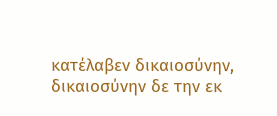κατέλαβεν δικαιοσύνην, δικαιοσύνην δε την εκ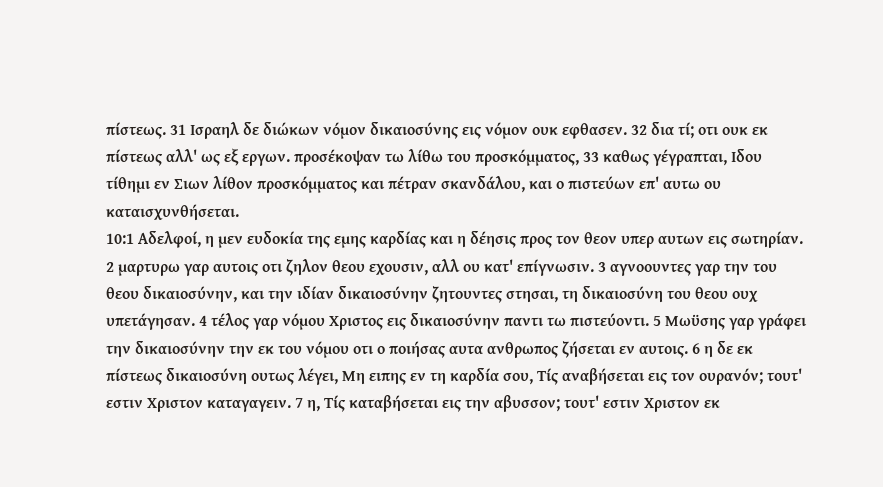πίστεως. 31 Ισραηλ δε διώκων νόμον δικαιοσύνης εις νόμον ουκ εφθασεν. 32 δια τί; οτι ουκ εκ πίστεως αλλ' ως εξ εργων. προσέκοψαν τω λίθω του προσκόμματος, 33 καθως γέγραπται, Ιδου τίθημι εν Σιων λίθον προσκόμματος και πέτραν σκανδάλου, και ο πιστεύων επ' αυτω ου καταισχυνθήσεται.
10:1 Αδελφοί, η μεν ευδοκία της εμης καρδίας και η δέησις προς τον θεον υπερ αυτων εις σωτηρίαν. 2 μαρτυρω γαρ αυτοις οτι ζηλον θεου εχουσιν, αλλ ου κατ' επίγνωσιν. 3 αγνοουντες γαρ την του θεου δικαιοσύνην, και την ιδίαν δικαιοσύνην ζητουντες στησαι, τη δικαιοσύνη του θεου ουχ υπετάγησαν. 4 τέλος γαρ νόμου Χριστος εις δικαιοσύνην παντι τω πιστεύοντι. 5 Μωϋσης γαρ γράφει την δικαιοσύνην την εκ του νόμου οτι ο ποιήσας αυτα ανθρωπος ζήσεται εν αυτοις. 6 η δε εκ πίστεως δικαιοσύνη ουτως λέγει, Μη ειπης εν τη καρδία σου, Τίς αναβήσεται εις τον ουρανόν; τουτ' εστιν Χριστον καταγαγειν. 7 η, Τίς καταβήσεται εις την αβυσσον; τουτ' εστιν Χριστον εκ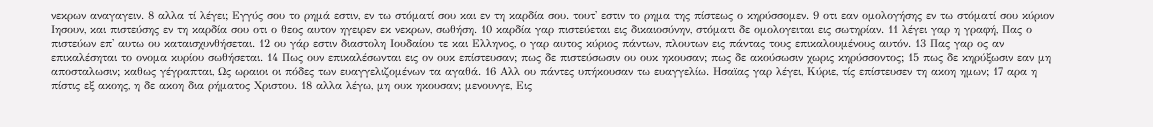νεκρων αναγαγειν. 8 αλλα τί λέγει; Εγγύς σου το ρημά εστιν, εν τω στόματί σου και εν τη καρδία σου. τουτ' εστιν το ρημα της πίστεως ο κηρύσσομεν. 9 οτι εαν ομολογήσης εν τω στόματί σου κύριον Ιησουν, και πιστεύσης εν τη καρδία σου οτι ο θεος αυτον ηγειρεν εκ νεκρων, σωθήση. 10 καρδία γαρ πιστεύεται εις δικαιοσύνην, στόματι δε ομολογειται εις σωτηρίαν. 11 λέγει γαρ η γραφή, Πας ο πιστεύων επ' αυτω ου καταισχυνθήσεται. 12 ου γάρ εστιν διαστολη Ιουδαίου τε και Ελληνος, ο γαρ αυτος κύριος πάντων, πλουτων εις πάντας τους επικαλουμένους αυτόν. 13 Πας γαρ ος αν επικαλέσηται το ονομα κυρίου σωθήσεται. 14 Πως ουν επικαλέσωνται εις ον ουκ επίστευσαν; πως δε πιστεύσωσιν ου ουκ ηκουσαν; πως δε ακούσωσιν χωρις κηρύσσοντος; 15 πως δε κηρύξωσιν εαν μη αποσταλωσιν; καθως γέγραπται, Ως ωραιοι οι πόδες των ευαγγελιζομένων τα αγαθά. 16 Αλλ ου πάντες υπήκουσαν τω ευαγγελίω. Ησαϊας γαρ λέγει, Κύριε, τίς επίστευσεν τη ακοη ημων; 17 αρα η πίστις εξ ακοης, η δε ακοη δια ρήματος Χριστου. 18 αλλα λέγω, μη ουκ ηκουσαν; μενουνγε, Εις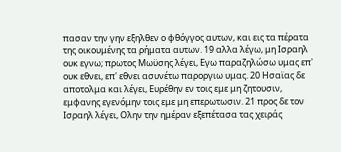πασαν την γην εξηλθεν ο φθόγγος αυτων, και εις τα πέρατα της οικουμένης τα ρήματα αυτων. 19 αλλα λέγω, μη Ισραηλ ουκ εγνω; πρωτος Μωϋσης λέγει, Εγω παραζηλώσω υμας επ' ουκ εθνει, επ' εθνει ασυνέτω παροργιω υμας. 20 Ησαϊας δε αποτολμα και λέγει, Ευρέθην εν τοις εμε μη ζητουσιν, εμφανης εγενόμην τοις εμε μη επερωτωσιν. 21 προς δε τον Ισραηλ λέγει, Ολην την ημέραν εξεπέτασα τας χειράς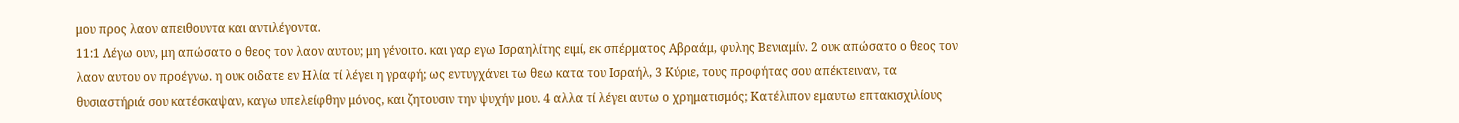μου προς λαον απειθουντα και αντιλέγοντα.
11:1 Λέγω ουν, μη απώσατο ο θεος τον λαον αυτου; μη γένοιτο. και γαρ εγω Ισραηλίτης ειμί, εκ σπέρματος Αβραάμ, φυλης Βενιαμίν. 2 ουκ απώσατο ο θεος τον λαον αυτου ον προέγνω. η ουκ οιδατε εν Ηλία τί λέγει η γραφή; ως εντυγχάνει τω θεω κατα του Ισραήλ, 3 Κύριε, τους προφήτας σου απέκτειναν, τα θυσιαστήριά σου κατέσκαψαν, καγω υπελείφθην μόνος, και ζητουσιν την ψυχήν μου. 4 αλλα τί λέγει αυτω ο χρηματισμός; Κατέλιπον εμαυτω επτακισχιλίους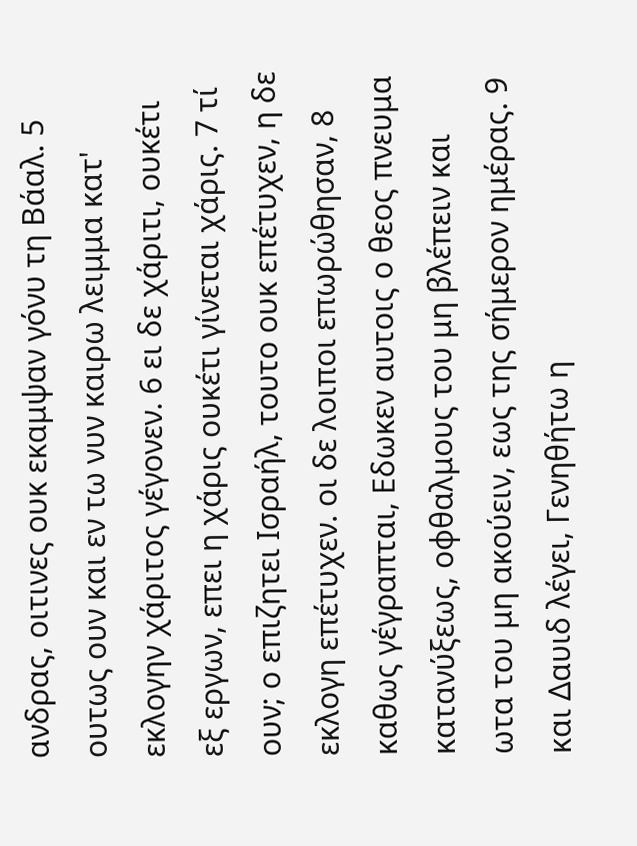ανδρας, οιτινες ουκ εκαμψαν γόνυ τη Βάαλ. 5 ουτως ουν και εν τω νυν καιρω λειμμα κατ' εκλογην χάριτος γέγονεν. 6 ει δε χάριτι, ουκέτι εξ εργων, επει η χάρις ουκέτι γίνεται χάρις. 7 τί ουν; ο επιζητει Ισραήλ, τουτο ουκ επέτυχεν, η δε εκλογη επέτυχεν. οι δε λοιποι επωρώθησαν, 8 καθως γέγραπται, Εδωκεν αυτοις ο θεος πνευμα κατανύξεως, οφθαλμους του μη βλέπειν και ωτα του μη ακούειν, εως της σήμερον ημέρας. 9 και Δαυιδ λέγει, Γενηθήτω η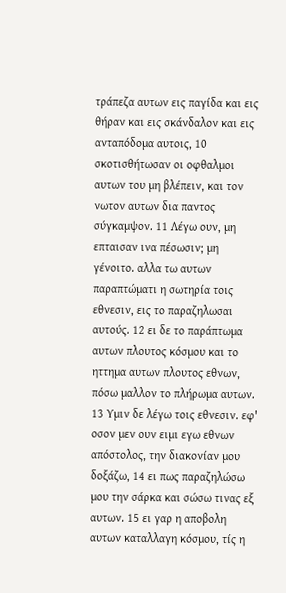τράπεζα αυτων εις παγίδα και εις θήραν και εις σκάνδαλον και εις ανταπόδομα αυτοις, 10 σκοτισθήτωσαν οι οφθαλμοι αυτων του μη βλέπειν, και τον νωτον αυτων δια παντος σύγκαμψον. 11 Λέγω ουν, μη επταισαν ινα πέσωσιν; μη γένοιτο. αλλα τω αυτων παραπτώματι η σωτηρία τοις εθνεσιν, εις το παραζηλωσαι αυτούς. 12 ει δε το παράπτωμα αυτων πλουτος κόσμου και το ηττημα αυτων πλουτος εθνων, πόσω μαλλον το πλήρωμα αυτων. 13 Υμιν δε λέγω τοις εθνεσιν. εφ' οσον μεν ουν ειμι εγω εθνων απόστολος, την διακονίαν μου δοξάζω, 14 ει πως παραζηλώσω μου την σάρκα και σώσω τινας εξ αυτων. 15 ει γαρ η αποβολη αυτων καταλλαγη κόσμου, τίς η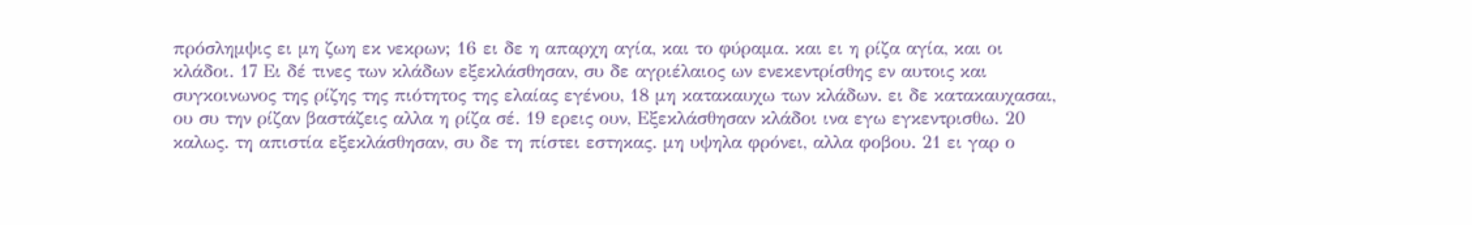πρόσλημψις ει μη ζωη εκ νεκρων; 16 ει δε η απαρχη αγία, και το φύραμα. και ει η ρίζα αγία, και οι κλάδοι. 17 Ει δέ τινες των κλάδων εξεκλάσθησαν, συ δε αγριέλαιος ων ενεκεντρίσθης εν αυτοις και συγκοινωνος της ρίζης της πιότητος της ελαίας εγένου, 18 μη κατακαυχω των κλάδων. ει δε κατακαυχασαι, ου συ την ρίζαν βαστάζεις αλλα η ρίζα σέ. 19 ερεις ουν, Εξεκλάσθησαν κλάδοι ινα εγω εγκεντρισθω. 20 καλως. τη απιστία εξεκλάσθησαν, συ δε τη πίστει εστηκας. μη υψηλα φρόνει, αλλα φοβου. 21 ει γαρ ο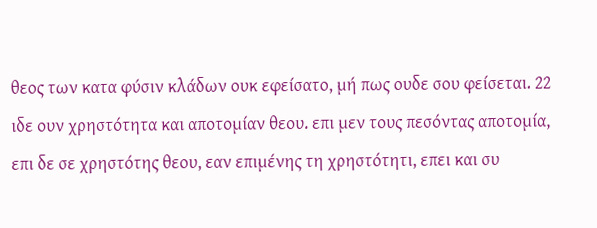θεος των κατα φύσιν κλάδων ουκ εφείσατο, μή πως ουδε σου φείσεται. 22 ιδε ουν χρηστότητα και αποτομίαν θεου. επι μεν τους πεσόντας αποτομία, επι δε σε χρηστότης θεου, εαν επιμένης τη χρηστότητι, επει και συ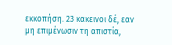εκκοπήση. 23 κακεινοι δέ, εαν μη επιμένωσιν τη απιστία,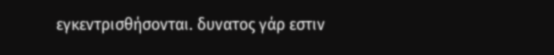εγκεντρισθήσονται. δυνατος γάρ εστιν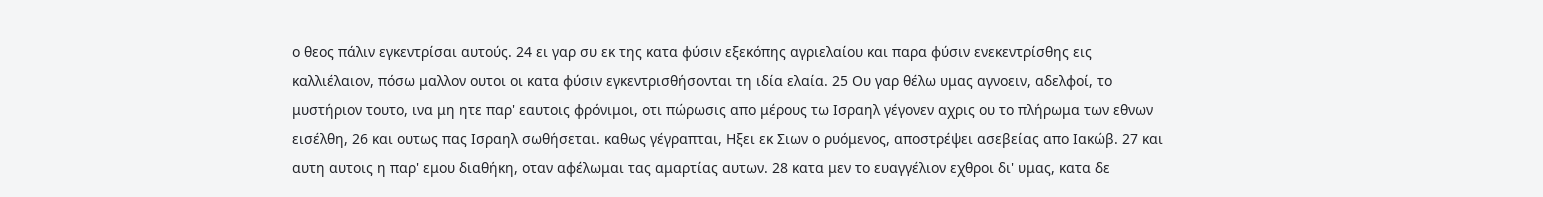ο θεος πάλιν εγκεντρίσαι αυτούς. 24 ει γαρ συ εκ της κατα φύσιν εξεκόπης αγριελαίου και παρα φύσιν ενεκεντρίσθης εις καλλιέλαιον, πόσω μαλλον ουτοι οι κατα φύσιν εγκεντρισθήσονται τη ιδία ελαία. 25 Ου γαρ θέλω υμας αγνοειν, αδελφοί, το μυστήριον τουτο, ινα μη ητε παρ' εαυτοις φρόνιμοι, οτι πώρωσις απο μέρους τω Ισραηλ γέγονεν αχρις ου το πλήρωμα των εθνων εισέλθη, 26 και ουτως πας Ισραηλ σωθήσεται. καθως γέγραπται, Ηξει εκ Σιων ο ρυόμενος, αποστρέψει ασεβείας απο Ιακώβ. 27 και αυτη αυτοις η παρ' εμου διαθήκη, οταν αφέλωμαι τας αμαρτίας αυτων. 28 κατα μεν το ευαγγέλιον εχθροι δι' υμας, κατα δε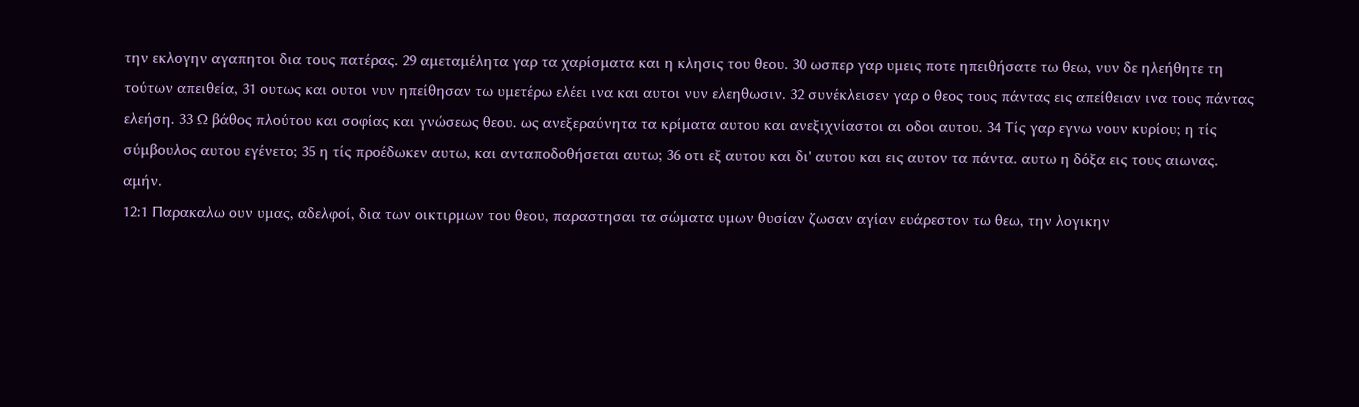την εκλογην αγαπητοι δια τους πατέρας. 29 αμεταμέλητα γαρ τα χαρίσματα και η κλησις του θεου. 30 ωσπερ γαρ υμεις ποτε ηπειθήσατε τω θεω, νυν δε ηλεήθητε τη τούτων απειθεία, 31 ουτως και ουτοι νυν ηπείθησαν τω υμετέρω ελέει ινα και αυτοι νυν ελεηθωσιν. 32 συνέκλεισεν γαρ ο θεος τους πάντας εις απείθειαν ινα τους πάντας ελεήση. 33 Ω βάθος πλούτου και σοφίας και γνώσεως θεου. ως ανεξεραύνητα τα κρίματα αυτου και ανεξιχνίαστοι αι οδοι αυτου. 34 Τίς γαρ εγνω νουν κυρίου; η τίς σύμβουλος αυτου εγένετο; 35 η τίς προέδωκεν αυτω, και ανταποδοθήσεται αυτω; 36 οτι εξ αυτου και δι' αυτου και εις αυτον τα πάντα. αυτω η δόξα εις τους αιωνας. αμήν.
12:1 Παρακαλω ουν υμας, αδελφοί, δια των οικτιρμων του θεου, παραστησαι τα σώματα υμων θυσίαν ζωσαν αγίαν ευάρεστον τω θεω, την λογικην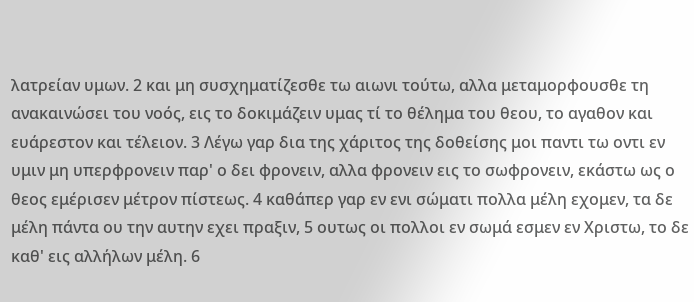λατρείαν υμων. 2 και μη συσχηματίζεσθε τω αιωνι τούτω, αλλα μεταμορφουσθε τη ανακαινώσει του νοός, εις το δοκιμάζειν υμας τί το θέλημα του θεου, το αγαθον και ευάρεστον και τέλειον. 3 Λέγω γαρ δια της χάριτος της δοθείσης μοι παντι τω οντι εν υμιν μη υπερφρονειν παρ' ο δει φρονειν, αλλα φρονειν εις το σωφρονειν, εκάστω ως ο θεος εμέρισεν μέτρον πίστεως. 4 καθάπερ γαρ εν ενι σώματι πολλα μέλη εχομεν, τα δε μέλη πάντα ου την αυτην εχει πραξιν, 5 ουτως οι πολλοι εν σωμά εσμεν εν Χριστω, το δε καθ' εις αλλήλων μέλη. 6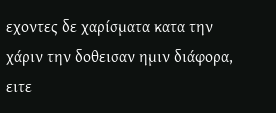εχοντες δε χαρίσματα κατα την χάριν την δοθεισαν ημιν διάφορα, ειτε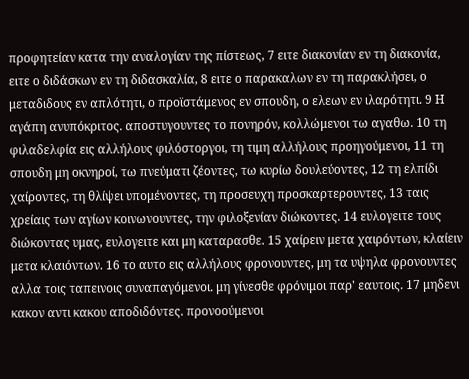προφητείαν κατα την αναλογίαν της πίστεως, 7 ειτε διακονίαν εν τη διακονία, ειτε ο διδάσκων εν τη διδασκαλία, 8 ειτε ο παρακαλων εν τη παρακλήσει, ο μεταδιδους εν απλότητι, ο προϊστάμενος εν σπουδη, ο ελεων εν ιλαρότητι. 9 Η αγάπη ανυπόκριτος. αποστυγουντες το πονηρόν, κολλώμενοι τω αγαθω. 10 τη φιλαδελφία εις αλλήλους φιλόστοργοι, τη τιμη αλλήλους προηγούμενοι, 11 τη σπουδη μη οκνηροί, τω πνεύματι ζέοντες, τω κυρίω δουλεύοντες, 12 τη ελπίδι χαίροντες, τη θλίψει υπομένοντες, τη προσευχη προσκαρτερουντες, 13 ταις χρείαις των αγίων κοινωνουντες, την φιλοξενίαν διώκοντες. 14 ευλογειτε τους διώκοντας υμας, ευλογειτε και μη καταρασθε. 15 χαίρειν μετα χαιρόντων, κλαίειν μετα κλαιόντων. 16 το αυτο εις αλλήλους φρονουντες, μη τα υψηλα φρονουντες αλλα τοις ταπεινοις συναπαγόμενοι. μη γίνεσθε φρόνιμοι παρ' εαυτοις. 17 μηδενι κακον αντι κακου αποδιδόντες. προνοούμενοι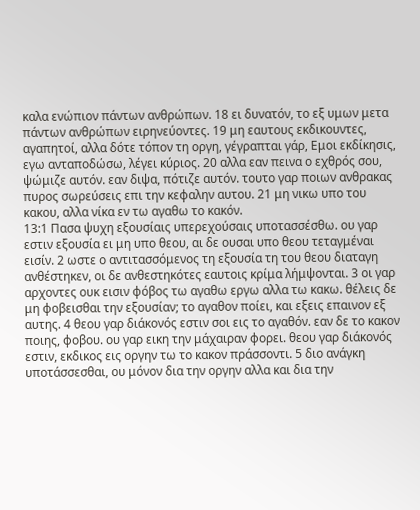καλα ενώπιον πάντων ανθρώπων. 18 ει δυνατόν, το εξ υμων μετα πάντων ανθρώπων ειρηνεύοντες. 19 μη εαυτους εκδικουντες, αγαπητοί, αλλα δότε τόπον τη οργη, γέγραπται γάρ, Εμοι εκδίκησις, εγω ανταποδώσω, λέγει κύριος. 20 αλλα εαν πεινα ο εχθρός σου, ψώμιζε αυτόν. εαν διψα, πότιζε αυτόν. τουτο γαρ ποιων ανθρακας πυρος σωρεύσεις επι την κεφαλην αυτου. 21 μη νικω υπο του κακου, αλλα νίκα εν τω αγαθω το κακόν.
13:1 Πασα ψυχη εξουσίαις υπερεχούσαις υποτασσέσθω. ου γαρ εστιν εξουσία ει μη υπο θεου, αι δε ουσαι υπο θεου τεταγμέναι εισίν. 2 ωστε ο αντιτασσόμενος τη εξουσία τη του θεου διαταγη ανθέστηκεν, οι δε ανθεστηκότες εαυτοις κρίμα λήμψονται. 3 οι γαρ αρχοντες ουκ εισιν φόβος τω αγαθω εργω αλλα τω κακω. θέλεις δε μη φοβεισθαι την εξουσίαν; το αγαθον ποίει, και εξεις επαινον εξ αυτης. 4 θεου γαρ διάκονός εστιν σοι εις το αγαθόν. εαν δε το κακον ποιης, φοβου. ου γαρ εικη την μάχαιραν φορει. θεου γαρ διάκονός εστιν, εκδικος εις οργην τω το κακον πράσσοντι. 5 διο ανάγκη υποτάσσεσθαι, ου μόνον δια την οργην αλλα και δια την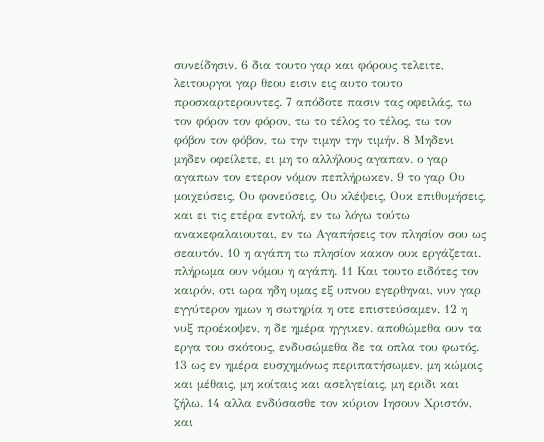συνείδησιν. 6 δια τουτο γαρ και φόρους τελειτε, λειτουργοι γαρ θεου εισιν εις αυτο τουτο προσκαρτερουντες. 7 απόδοτε πασιν τας οφειλάς, τω τον φόρον τον φόρον, τω το τέλος το τέλος, τω τον φόβον τον φόβον, τω την τιμην την τιμήν. 8 Μηδενι μηδεν οφείλετε, ει μη το αλλήλους αγαπαν. ο γαρ αγαπων τον ετερον νόμον πεπλήρωκεν. 9 το γαρ Ου μοιχεύσεις, Ου φονεύσεις, Ου κλέψεις, Ουκ επιθυμήσεις, και ει τις ετέρα εντολή, εν τω λόγω τούτω ανακεφαλαιουται, εν τω Αγαπήσεις τον πλησίον σου ως σεαυτόν. 10 η αγάπη τω πλησίον κακον ουκ εργάζεται. πλήρωμα ουν νόμου η αγάπη. 11 Και τουτο ειδότες τον καιρόν, οτι ωρα ηδη υμας εξ υπνου εγερθηναι, νυν γαρ εγγύτερον ημων η σωτηρία η οτε επιστεύσαμεν. 12 η νυξ προέκοψεν, η δε ημέρα ηγγικεν. αποθώμεθα ουν τα εργα του σκότους, ενδυσώμεθα δε τα οπλα του φωτός. 13 ως εν ημέρα ευσχημόνως περιπατήσωμεν, μη κώμοις και μέθαις, μη κοίταις και ασελγείαις, μη εριδι και ζήλω. 14 αλλα ενδύσασθε τον κύριον Ιησουν Χριστόν, και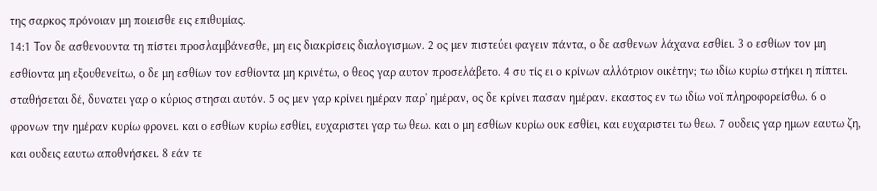της σαρκος πρόνοιαν μη ποιεισθε εις επιθυμίας.
14:1 Τον δε ασθενουντα τη πίστει προσλαμβάνεσθε, μη εις διακρίσεις διαλογισμων. 2 ος μεν πιστεύει φαγειν πάντα, ο δε ασθενων λάχανα εσθίει. 3 ο εσθίων τον μη εσθίοντα μη εξουθενείτω, ο δε μη εσθίων τον εσθίοντα μη κρινέτω, ο θεος γαρ αυτον προσελάβετο. 4 συ τίς ει ο κρίνων αλλότριον οικέτην; τω ιδίω κυρίω στήκει η πίπτει. σταθήσεται δέ, δυνατει γαρ ο κύριος στησαι αυτόν. 5 ος μεν γαρ κρίνει ημέραν παρ' ημέραν, ος δε κρίνει πασαν ημέραν. εκαστος εν τω ιδίω νοϊ πληροφορείσθω. 6 ο φρονων την ημέραν κυρίω φρονει. και ο εσθίων κυρίω εσθίει, ευχαριστει γαρ τω θεω. και ο μη εσθίων κυρίω ουκ εσθίει, και ευχαριστει τω θεω. 7 ουδεις γαρ ημων εαυτω ζη, και ουδεις εαυτω αποθνήσκει. 8 εάν τε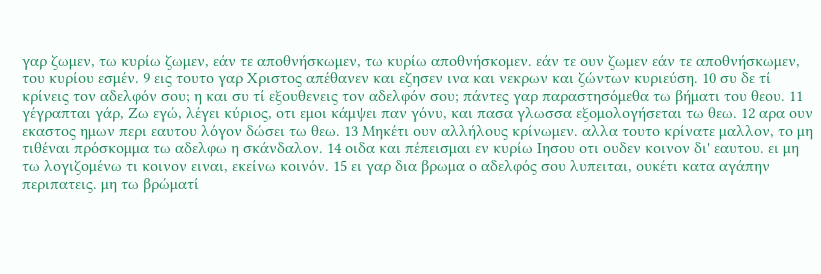γαρ ζωμεν, τω κυρίω ζωμεν, εάν τε αποθνήσκωμεν, τω κυρίω αποθνήσκομεν. εάν τε ουν ζωμεν εάν τε αποθνήσκωμεν, του κυρίου εσμέν. 9 εις τουτο γαρ Χριστος απέθανεν και εζησεν ινα και νεκρων και ζώντων κυριεύση. 10 συ δε τί κρίνεις τον αδελφόν σου; η και συ τί εξουθενεις τον αδελφόν σου; πάντες γαρ παραστησόμεθα τω βήματι του θεου. 11 γέγραπται γάρ, Ζω εγώ, λέγει κύριος, οτι εμοι κάμψει παν γόνυ, και πασα γλωσσα εξομολογήσεται τω θεω. 12 αρα ουν εκαστος ημων περι εαυτου λόγον δώσει τω θεω. 13 Μηκέτι ουν αλλήλους κρίνωμεν. αλλα τουτο κρίνατε μαλλον, το μη τιθέναι πρόσκομμα τω αδελφω η σκάνδαλον. 14 οιδα και πέπεισμαι εν κυρίω Ιησου οτι ουδεν κοινον δι' εαυτου. ει μη τω λογιζομένω τι κοινον ειναι, εκείνω κοινόν. 15 ει γαρ δια βρωμα ο αδελφός σου λυπειται, ουκέτι κατα αγάπην περιπατεις. μη τω βρώματί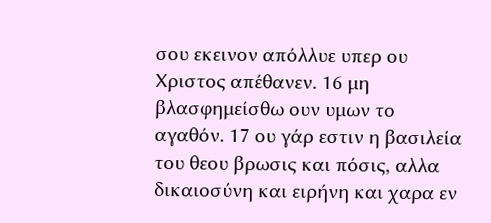σου εκεινον απόλλυε υπερ ου Χριστος απέθανεν. 16 μη βλασφημείσθω ουν υμων το αγαθόν. 17 ου γάρ εστιν η βασιλεία του θεου βρωσις και πόσις, αλλα δικαιοσύνη και ειρήνη και χαρα εν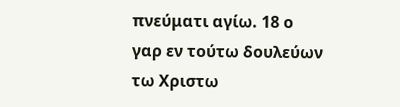πνεύματι αγίω. 18 ο γαρ εν τούτω δουλεύων τω Χριστω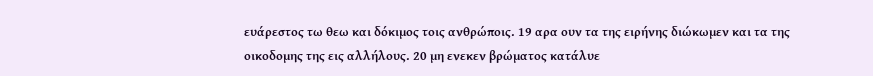ευάρεστος τω θεω και δόκιμος τοις ανθρώποις. 19 αρα ουν τα της ειρήνης διώκωμεν και τα της οικοδομης της εις αλλήλους. 20 μη ενεκεν βρώματος κατάλυε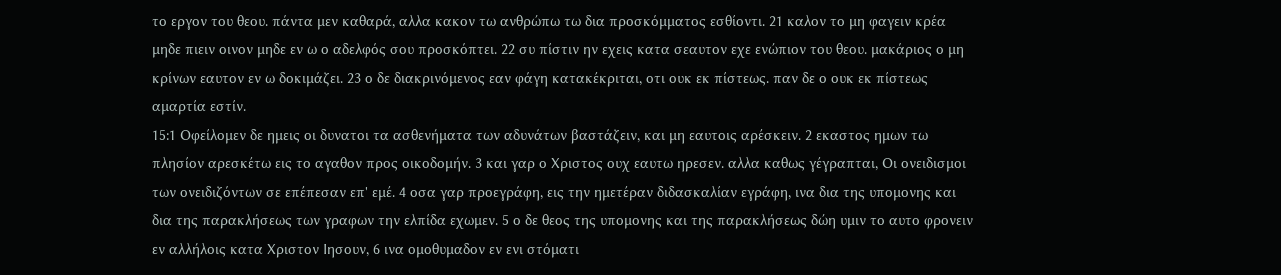το εργον του θεου. πάντα μεν καθαρά, αλλα κακον τω ανθρώπω τω δια προσκόμματος εσθίοντι. 21 καλον το μη φαγειν κρέα μηδε πιειν οινον μηδε εν ω ο αδελφός σου προσκόπτει. 22 συ πίστιν ην εχεις κατα σεαυτον εχε ενώπιον του θεου. μακάριος ο μη κρίνων εαυτον εν ω δοκιμάζει. 23 ο δε διακρινόμενος εαν φάγη κατακέκριται, οτι ουκ εκ πίστεως. παν δε ο ουκ εκ πίστεως αμαρτία εστίν.
15:1 Οφείλομεν δε ημεις οι δυνατοι τα ασθενήματα των αδυνάτων βαστάζειν, και μη εαυτοις αρέσκειν. 2 εκαστος ημων τω πλησίον αρεσκέτω εις το αγαθον προς οικοδομήν. 3 και γαρ ο Χριστος ουχ εαυτω ηρεσεν. αλλα καθως γέγραπται, Οι ονειδισμοι των ονειδιζόντων σε επέπεσαν επ' εμέ. 4 οσα γαρ προεγράφη, εις την ημετέραν διδασκαλίαν εγράφη, ινα δια της υπομονης και δια της παρακλήσεως των γραφων την ελπίδα εχωμεν. 5 ο δε θεος της υπομονης και της παρακλήσεως δώη υμιν το αυτο φρονειν εν αλλήλοις κατα Χριστον Ιησουν, 6 ινα ομοθυμαδον εν ενι στόματι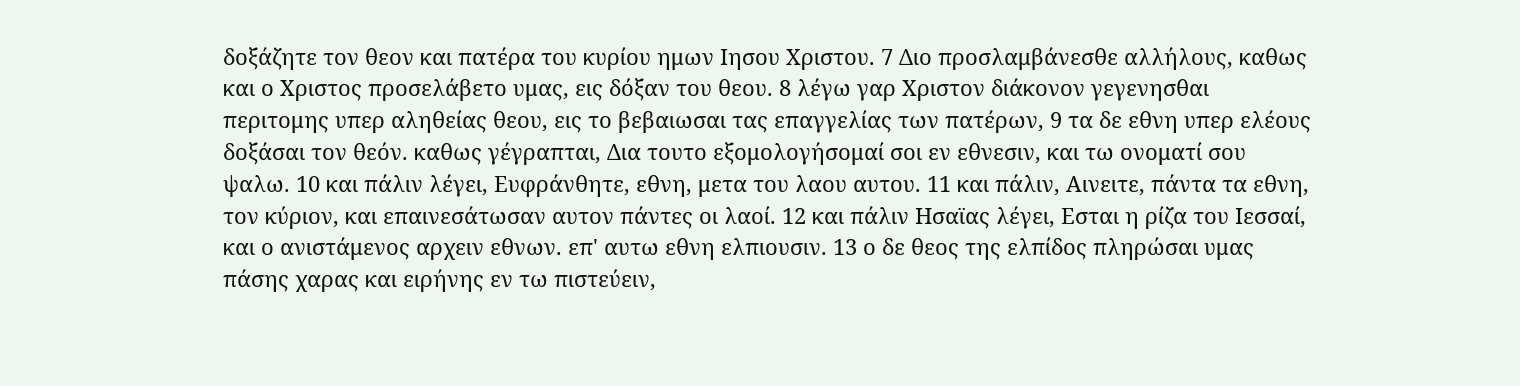δοξάζητε τον θεον και πατέρα του κυρίου ημων Ιησου Χριστου. 7 Διο προσλαμβάνεσθε αλλήλους, καθως και ο Χριστος προσελάβετο υμας, εις δόξαν του θεου. 8 λέγω γαρ Χριστον διάκονον γεγενησθαι περιτομης υπερ αληθείας θεου, εις το βεβαιωσαι τας επαγγελίας των πατέρων, 9 τα δε εθνη υπερ ελέους δοξάσαι τον θεόν. καθως γέγραπται, Δια τουτο εξομολογήσομαί σοι εν εθνεσιν, και τω ονοματί σου ψαλω. 10 και πάλιν λέγει, Ευφράνθητε, εθνη, μετα του λαου αυτου. 11 και πάλιν, Αινειτε, πάντα τα εθνη, τον κύριον, και επαινεσάτωσαν αυτον πάντες οι λαοί. 12 και πάλιν Ησαϊας λέγει, Εσται η ρίζα του Ιεσσαί, και ο ανιστάμενος αρχειν εθνων. επ' αυτω εθνη ελπιουσιν. 13 ο δε θεος της ελπίδος πληρώσαι υμας πάσης χαρας και ειρήνης εν τω πιστεύειν,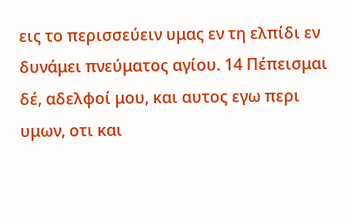εις το περισσεύειν υμας εν τη ελπίδι εν δυνάμει πνεύματος αγίου. 14 Πέπεισμαι δέ, αδελφοί μου, και αυτος εγω περι υμων, οτι και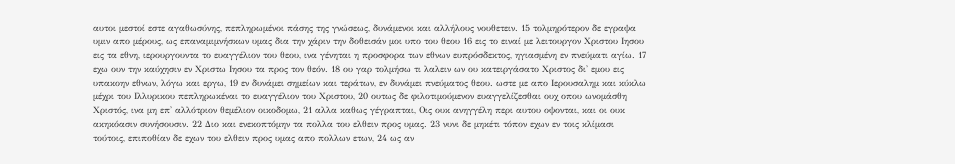αυτοι μεστοί εστε αγαθωσύνης, πεπληρωμένοι πάσης της γνώσεως, δυνάμενοι και αλλήλους νουθετειν. 15 τολμηρότερον δε εγραψα υμιν απο μέρους, ως επαναμιμνήσκων υμας δια την χάριν την δοθεισάν μοι υπο του θεου 16 εις το ειναί με λειτουργον Χριστου Ιησου εις τα εθνη, ιερουργουντα το ευαγγέλιον του θεου, ινα γένηται η προσφορα των εθνων ευπρόσδεκτος, ηγιασμένη εν πνεύματι αγίω. 17 εχω ουν την καύχησιν εν Χριστω Ιησου τα προς τον θεόν. 18 ου γαρ τολμήσω τι λαλειν ων ου κατειργάσατο Χριστος δι' εμου εις υπακοην εθνων, λόγω και εργω, 19 εν δυνάμει σημείων και τεράτων, εν δυνάμει πνεύματος θεου. ωστε με απο Ιερουσαλημ και κύκλω μέχρι του Ιλλυρικου πεπληρωκέναι το ευαγγέλιον του Χριστου, 20 ουτως δε φιλοτιμούμενον ευαγγελίζεσθαι ουχ οπου ωνομάσθη Χριστός, ινα μη επ' αλλότριον θεμέλιον οικοδομω, 21 αλλα καθως γέγραπται, Οις ουκ ανηγγέλη περι αυτου οψονται, και οι ουκ ακηκόασιν συνήσουσιν. 22 Διο και ενεκοπτόμην τα πολλα του ελθειν προς υμας. 23 νυνι δε μηκέτι τόπον εχων εν τοις κλίμασι τούτοις, επιποθίαν δε εχων του ελθειν προς υμας απο πολλων ετων, 24 ως αν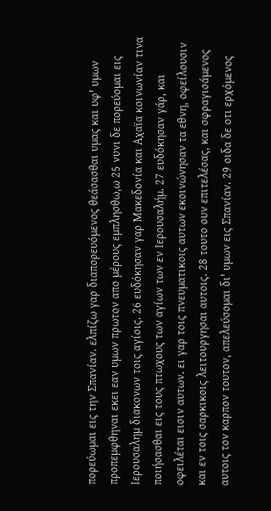πορεύωμαι εις την Σπανίαν. ελπίζω γαρ διαπορευόμενος θεάσασθαι υμας και υφ' υμων προπεμφθηναι εκει εαν υμων πρωτον απο μέρους εμπλησθω,ω 25 νυνι δε πορεύομαι εις Ιερουσαλημ διακονων τοις αγίοις. 26 ευδόκησαν γαρ Μακεδονία και Αχαϊα κοινωνίαν τινα ποιήσασθαι εις τους πτωχους των αγίων των εν Ιερουσαλήμ. 27 ευδόκησαν γάρ, και οφειλέται εισιν αυτων. ει γαρ τοις πνευματικοις αυτων εκοινώνησαν τα εθνη, οφείλουσιν και εν τοις σαρκικοις λειτουργησαι αυτοις. 28 τουτο ουν επιτελέσας, και σφραγισάμενος αυτοις τον καρπον τουτον, απελεύσομαι δι' υμων εις Σπανίαν. 29 οιδα δε οτι ερχόμενος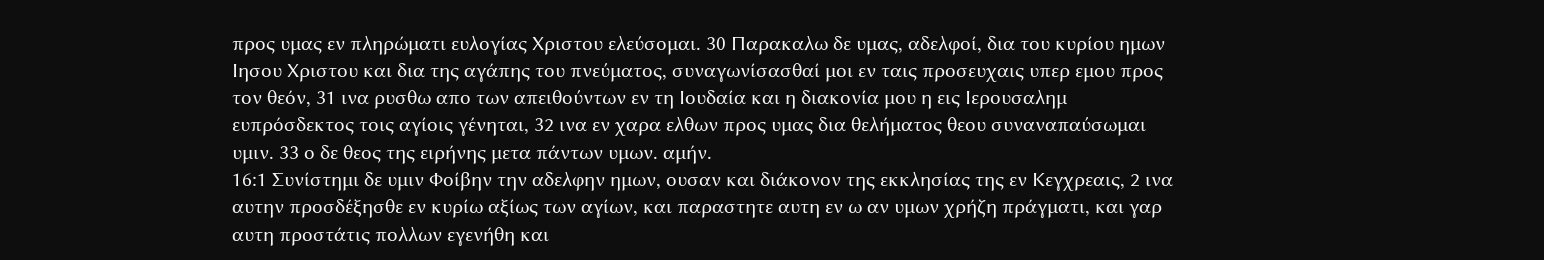προς υμας εν πληρώματι ευλογίας Χριστου ελεύσομαι. 30 Παρακαλω δε υμας, αδελφοί, δια του κυρίου ημων Ιησου Χριστου και δια της αγάπης του πνεύματος, συναγωνίσασθαί μοι εν ταις προσευχαις υπερ εμου προς τον θεόν, 31 ινα ρυσθω απο των απειθούντων εν τη Ιουδαία και η διακονία μου η εις Ιερουσαλημ ευπρόσδεκτος τοις αγίοις γένηται, 32 ινα εν χαρα ελθων προς υμας δια θελήματος θεου συναναπαύσωμαι υμιν. 33 ο δε θεος της ειρήνης μετα πάντων υμων. αμήν.
16:1 Συνίστημι δε υμιν Φοίβην την αδελφην ημων, ουσαν και διάκονον της εκκλησίας της εν Κεγχρεαις, 2 ινα αυτην προσδέξησθε εν κυρίω αξίως των αγίων, και παραστητε αυτη εν ω αν υμων χρήζη πράγματι, και γαρ αυτη προστάτις πολλων εγενήθη και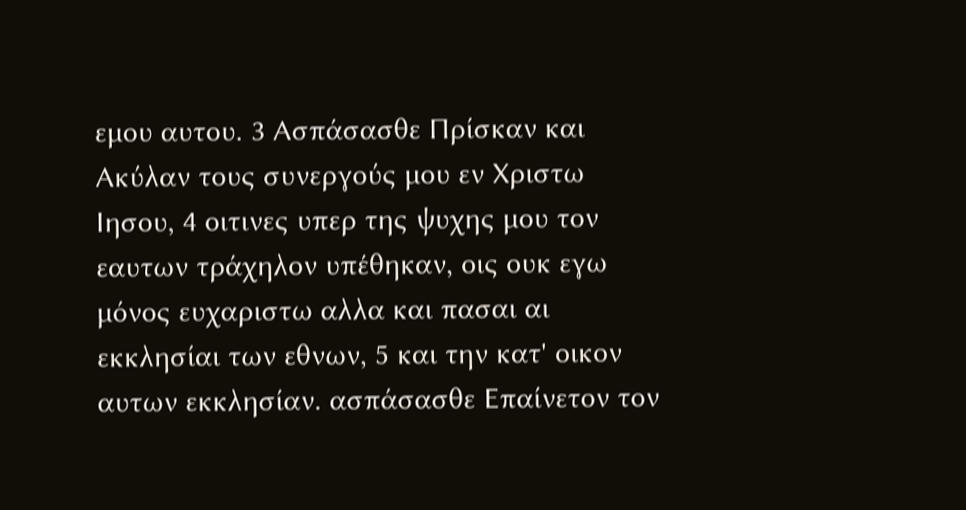εμου αυτου. 3 Ασπάσασθε Πρίσκαν και Ακύλαν τους συνεργούς μου εν Χριστω Ιησου, 4 οιτινες υπερ της ψυχης μου τον εαυτων τράχηλον υπέθηκαν, οις ουκ εγω μόνος ευχαριστω αλλα και πασαι αι εκκλησίαι των εθνων, 5 και την κατ' οικον αυτων εκκλησίαν. ασπάσασθε Επαίνετον τον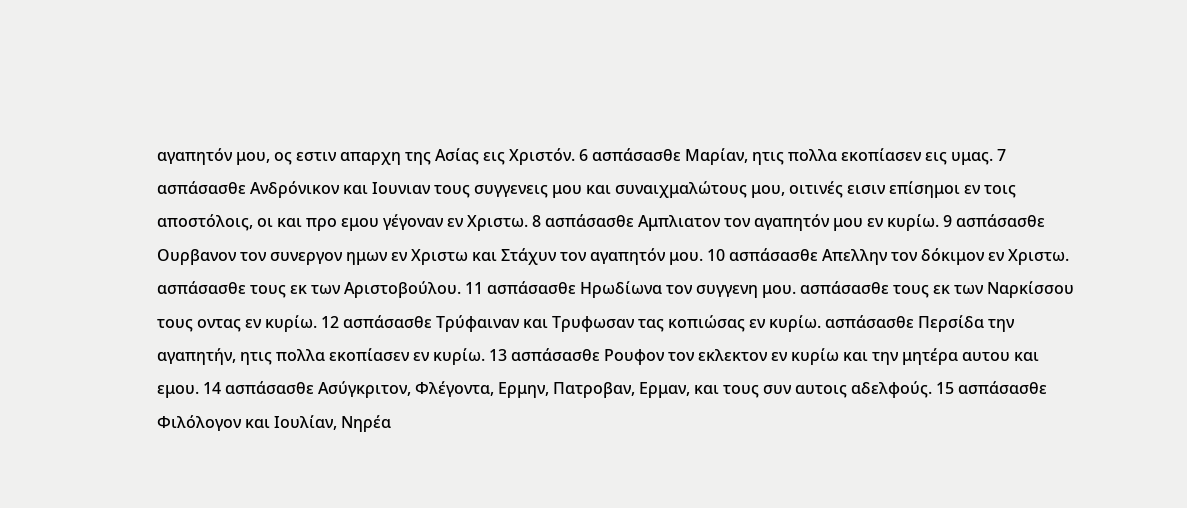αγαπητόν μου, ος εστιν απαρχη της Ασίας εις Χριστόν. 6 ασπάσασθε Μαρίαν, ητις πολλα εκοπίασεν εις υμας. 7 ασπάσασθε Ανδρόνικον και Ιουνιαν τους συγγενεις μου και συναιχμαλώτους μου, οιτινές εισιν επίσημοι εν τοις αποστόλοις, οι και προ εμου γέγοναν εν Χριστω. 8 ασπάσασθε Αμπλιατον τον αγαπητόν μου εν κυρίω. 9 ασπάσασθε Ουρβανον τον συνεργον ημων εν Χριστω και Στάχυν τον αγαπητόν μου. 10 ασπάσασθε Απελλην τον δόκιμον εν Χριστω. ασπάσασθε τους εκ των Αριστοβούλου. 11 ασπάσασθε Ηρωδίωνα τον συγγενη μου. ασπάσασθε τους εκ των Ναρκίσσου τους οντας εν κυρίω. 12 ασπάσασθε Τρύφαιναν και Τρυφωσαν τας κοπιώσας εν κυρίω. ασπάσασθε Περσίδα την αγαπητήν, ητις πολλα εκοπίασεν εν κυρίω. 13 ασπάσασθε Ρουφον τον εκλεκτον εν κυρίω και την μητέρα αυτου και εμου. 14 ασπάσασθε Ασύγκριτον, Φλέγοντα, Ερμην, Πατροβαν, Ερμαν, και τους συν αυτοις αδελφούς. 15 ασπάσασθε Φιλόλογον και Ιουλίαν, Νηρέα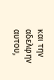και την αδελφην αυτου,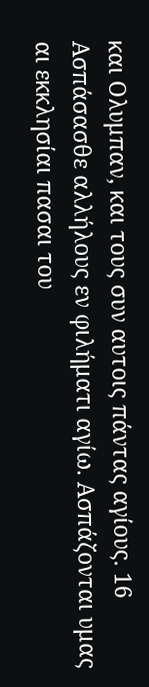και Ολυμπαν, και τους συν αυτοις πάντας αγίους. 16 Ασπάσασθε αλλήλους εν φιλήματι αγίω. Ασπάζονται υμας αι εκκλησίαι πασαι του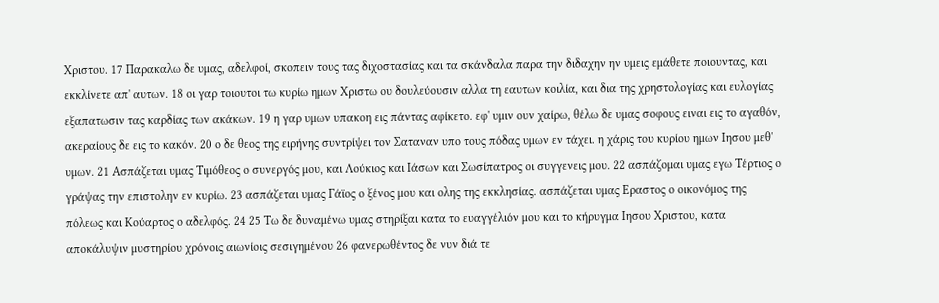Χριστου. 17 Παρακαλω δε υμας, αδελφοί, σκοπειν τους τας διχοστασίας και τα σκάνδαλα παρα την διδαχην ην υμεις εμάθετε ποιουντας, και εκκλίνετε απ' αυτων. 18 οι γαρ τοιουτοι τω κυρίω ημων Χριστω ου δουλεύουσιν αλλα τη εαυτων κοιλία, και δια της χρηστολογίας και ευλογίας εξαπατωσιν τας καρδίας των ακάκων. 19 η γαρ υμων υπακοη εις πάντας αφίκετο. εφ' υμιν ουν χαίρω, θέλω δε υμας σοφους ειναι εις το αγαθόν, ακεραίους δε εις το κακόν. 20 ο δε θεος της ειρήνης συντρίψει τον Σαταναν υπο τους πόδας υμων εν τάχει. η χάρις του κυρίου ημων Ιησου μεθ' υμων. 21 Ασπάζεται υμας Τιμόθεος ο συνεργός μου, και Λούκιος και Ιάσων και Σωσίπατρος οι συγγενεις μου. 22 ασπάζομαι υμας εγω Τέρτιος ο γράψας την επιστολην εν κυρίω. 23 ασπάζεται υμας Γάϊος ο ξένος μου και ολης της εκκλησίας. ασπάζεται υμας Εραστος ο οικονόμος της πόλεως και Κούαρτος ο αδελφός. 24 25 Τω δε δυναμένω υμας στηρίξαι κατα το ευαγγέλιόν μου και το κήρυγμα Ιησου Χριστου, κατα αποκάλυψιν μυστηρίου χρόνοις αιωνίοις σεσιγημένου 26 φανερωθέντος δε νυν διά τε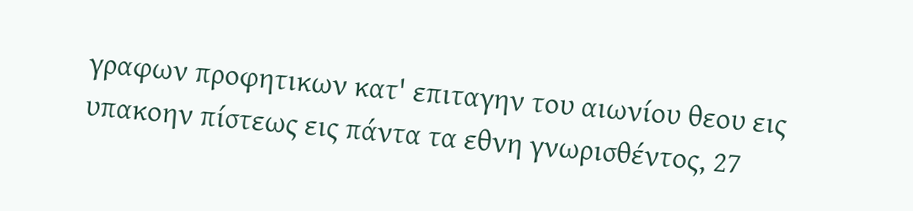γραφων προφητικων κατ' επιταγην του αιωνίου θεου εις υπακοην πίστεως εις πάντα τα εθνη γνωρισθέντος, 27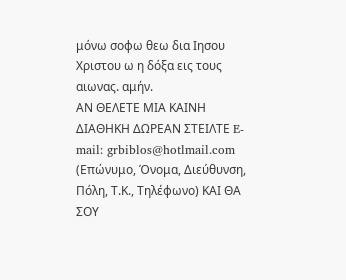μόνω σοφω θεω δια Ιησου Χριστου ω η δόξα εις τους αιωνας. αμήν.
ΑΝ ΘΕΛΕΤΕ ΜΙΑ ΚΑΙΝΗ ΔΙΑΘΗΚΗ ΔΩΡΕΑΝ ΣΤΕΙΛΤΕ E-mail: grbiblos@hotlmail.com
(Επώνυμο, Όνομα, Διεύθυνση, Πόλη, Τ.Κ., Τηλέφωνο) ΚΑΙ ΘΑ ΣΟΥ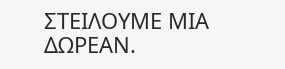ΣΤΕΙΛΟΥΜΕ ΜΙΑ ΔΩΡΕΑΝ.